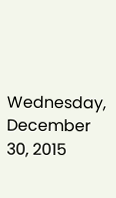Wednesday, December 30, 2015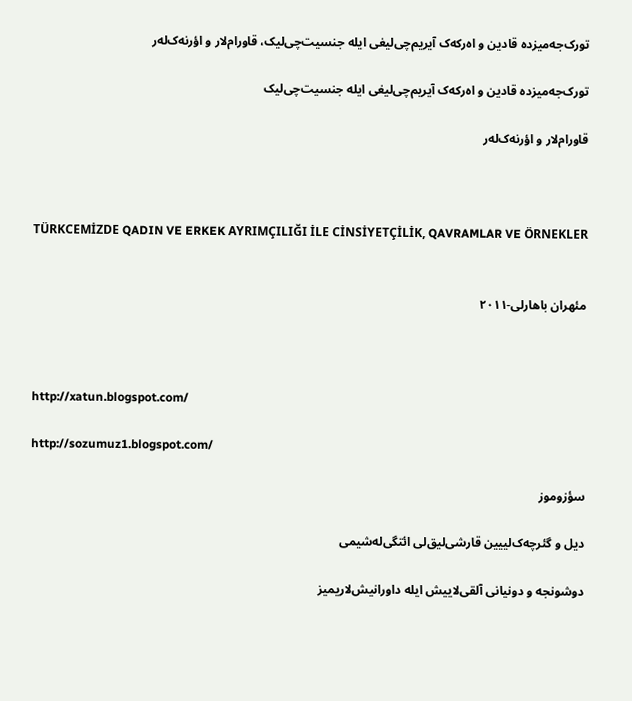تورک‌جه‌میزده قادین و اه‌رکه‌ک آیریم‌چی‌لیغی ایله جنسیت‌‌چی‌لیک، قاورام‌لار و اؤرنه‌ک‌‌له‌ر

تورک‌جه‌میزده قادین و اه‌رکه‌ک آیریم‌چی‌لیغی ایله جنسیت‌‌چی‌لیک

قاورام‌لار و اؤرنه‌ک‌‌له‌ر



TÜRKCEMİZDE QADIN VE ERKEK AYRIMÇILIĞI İLE CİNSİYETÇİLİK, QAVRAMLAR VE ÖRNEKLER


مئهران باهارلی-٢٠١١



http://xatun.blogspot.com/

http://sozumuz1.blogspot.com/

سؤزوموز

دیل و گئرچه‌ک‌لییین قارشی‌لیق‌لی ائتگی‌له‌‌شیمی

دوشونجه و دونیانی آلقی‌لاییش ایله داورانیش‌لاریمیز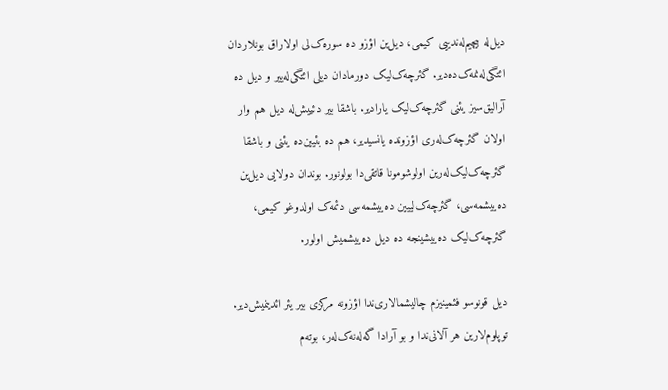دیل‌له بیچیم‌له‌ندییی کیمی، دیل‌ین اؤزو ده سوره‌ک‌لی اولاراق بونلاردان ائتگی‌له‌‌نمه‌ک‌ده‌دیر. گئرچه‌ک‌لیک دورمادان دیلی ائتگی‌له‌‌ییر و دیل ده آرالیق‌سیز یئنی گئرچه‌ک‌لیک یارادیر. باشقا بیر دئییش‌له دیل هم وار اولان گئرچه‌ک‌‌له‌ری اؤزونده یانسیدیر، هم ده بئیین‌ده یئنی و باشقا گئرچه‌ک‌لیک‌له‌رین اولوشومونا قاتقی‌دا بولونور. بوندان دولایی دیل‌ین ده‌ییشمه‌سی، گئرچه‌ک‌لییین ده‌ییشمه‌سی دئمه‌ک اولدوغو کیمی، گئرچه‌ک‌لیک ده‌ییشینجه ده دیل ده‌ییشمیش اولور.

دیل قونوسو فئمینیزم چالیشمالاری‌ندا اؤزونه مرکزی بیر یئر ائدینمیش‌دیر. توپلوم‌لارین هر آلانی‌ندا و بو آرادا گه‌له‌نه‌ک‌‌له‌ر، بوته‌م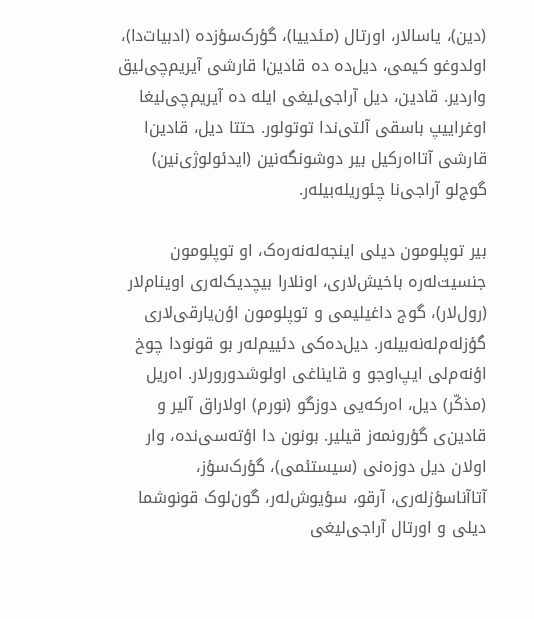(دین)، یاسالار، اورتال (مئدییا)، گؤرک‌سؤزده (ادبیات‌دا)، اولدوغو کیمی، دیل‌ده ده قادین‌ا قارشی آیریم‌چی‌لیق واردیر. قادین، دیل آراجی‌لیغی ایله ده آیریم‌چی‌لیغا اوغراییپ باسقی آلتی‌ندا توتولور. حتتا دیل، قادین‌ا قارشی آتااه‌رکیل بیر دوشونگه‌نین (ایدئولوژی‌نین) گوج‌لو آراجی‌نا چئوریله‌بیله‌ر.

بیر توپلومون دیلی اینجه‌له‌نه‌ره‌ک، او توپلومون جنسیت‌‌‌له‌ره باخیش‌لاری، اونلارا بیچدیک‌‌له‌ری اوینام‌لار (رول‌لار)، گوج داغیلیمی و توپلومون اؤن‌یارقی‌لاری گؤزله‌م‌له‌نه‌بیله‌ر. دیل‌ده‌کی دئییم‌‌له‌ر بو قونودا چوخ اؤنه‌م‌لی ایپ‌اوجو و قایناغی اولوشدورورلار. اه‌ریل (مذکّر) دیل، اه‌رکه‌یی دوزگو (نورم) اولاراق آلیر و قادین‌ی گؤرونمه‌ز قیلیر. بونون دا اؤته‌سی‌نده، وار اولان دیل دوزه‌نی (سیستئمی)، گؤرک‌سؤز، آتاآناسؤز‌له‌ری، آرقو، سؤیوش‌‌له‌ر، گون‌لوک قونوشما دیلی و اورتال آراجی‌لیغی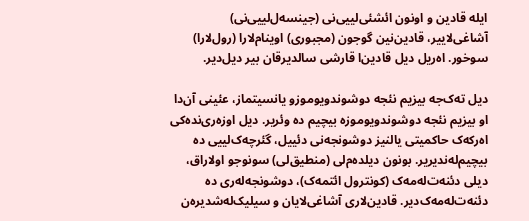ایله قادین و اونون ائشئی‌لییی‌نی (جینسه‌ل‌لییی‌نی) آشاغی‌لاییر، قادین‌نین گوجون (مجبوری) اوینام‌لارا (رول‌لارا) سوخور. اه‌ریل دیل قادین‌ا قارشی سالدیرقان بیر دیل‌دیر.

دیل ته‌ک‌جه بیزیم نئجه دوشوندویوموزو یانسیتماز، عئینی آن‌دا او بیزیم نئجه دوشوندویوموزه بیچیم ده وئریر. دیل اوزه‌ری‌نده‌کی اه‌رکه‌ک حاکمیتی یالنیز دوشونجه‌نی دئییل، گئرچه‌ک‌لییی ده بیچیم‌له‌ندیریر. بونون دیلده‌م‌لی (منطیق‌لی) سونوجو اولاراق، دیلی دئنه‌ت‌له‌مه‌ک (کونترول ائتمه‌ک)، دوشونجه‌‌له‌ری ده دئنه‌ت‌له‌مه‌ک‌دیر. قادین‌لاری آشاغی‌لایان و سیلیک‌له‌شدیره‌ن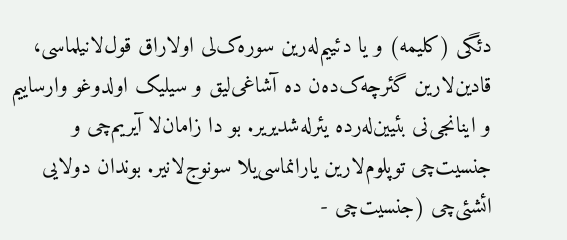دئگی (کلیمه) و یا دئییم‌‌له‌رین سوره‌ک‌لی اولاراق قول‌لانیلماسی، قادین‌لارین گئرچه‌ک‌ده‌ن ده آشاغی‌لیق و سیلیک اولدوغو وارساییم و اینانجی‌نی بئیین‌‌له‌رده یئرله‌شدیریر. بو دا زامان‌لا آیریم‌چی و جنسیت‌‌چی توپلوم‌لارین یارانماسی‌یلا سونوج‌لانیر. بوندان دولایی ائشئی‌چی (جنسیت‌‌چی -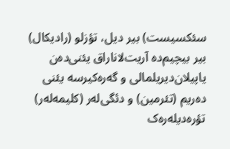سئکسیست) بیر دیل، تؤزلو (رادیکال) بیر بیچیم‌ده آریت‌لاناراق یئنی‌ده‌ن یاپیلان‌دیریلمالی و گه‌ره‌کیرسه یئنی ده‌ریم (تئرمین) و دئگی‌له‌‌ر (کلیمه‌‌له‌ر) تؤره‌دیله‌‌ره‌ک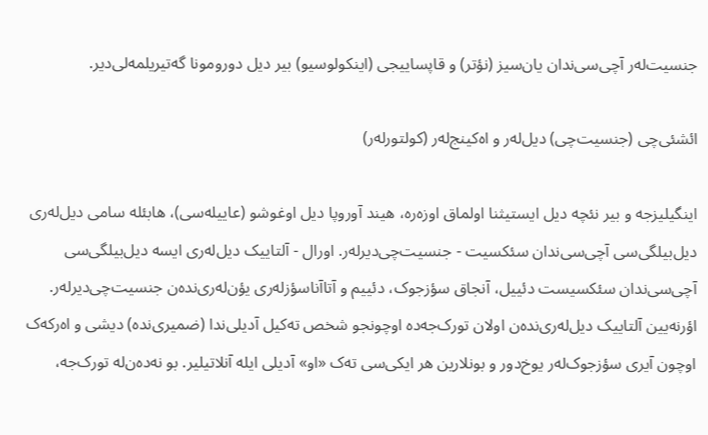جنسیت‌‌‌له‌ر آچی‌سی‌ندان یان‌سیز (نؤتر) و قاپساییجی (اینکولوسیو) بیر دیل دورومونا گه‌تیریلمه‌لی‌دیر.

ائشئی‌چی (جنسیت‌‌چی) دیل‌‌له‌ر و اه‌کینج‌‌له‌ر (کولتور‌له‌ر)

اینگیلیزجه و بیر نئچه دیل ایستیثنا اولماق اوزه‌ره، هیند آوروپا دیل اوغوشو (عاییله‌سی)، هابئله سامی دیل‌‌له‌ری دیل‌بیلگی‌سی آچی‌سی‌ندان سئکسیت - جنسیت‌‌چی‌دیر‌له‌ر. اورال - آلتاییک دیل‌‌له‌ری ایسه دیل‌بیلگی‌سی آچی‌سی‌ندان سئکسیست دئییل، آنجاق سؤزجوک، دئییم و آتاآناسؤز‌له‌ری یؤن‌‌له‌ری‌نده‌ن جنسیت‌‌چی‌دیر‌له‌ر. اؤرنه‌یین آلتاییک دیل‌‌له‌ری‌نده‌ن اولان تورک‌جه‌ده اوچونجو شخص ته‌کیل آدیلی‌ندا (ضمیری‌نده) دیشی و اه‌رکه‌ک اوچون آیری سؤزجوک‌‌له‌ر یوخ‌دور و بونلارین هر ایکی‌سی ته‌ک «او» آدیلی ایله آنلاتیلیر. بو نه‌ده‌ن‌له تورک‌جه،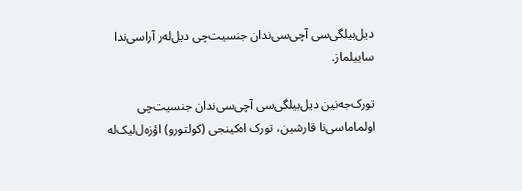دیل‌بیلگی‌سی آچی‌سی‌ندان جنسیت‌‌چی دیل‌‌له‌ر آراسی‌ندا ساییلماز.

تورک‌جه‌نین دیل‌بیلگی‌سی آچی‌سی‌ندان جنسیت‌‌چی اولماماسی‌نا قارشین، تورک اه‌کینجی (کولتورو) اؤزه‌ل‌لیک‌له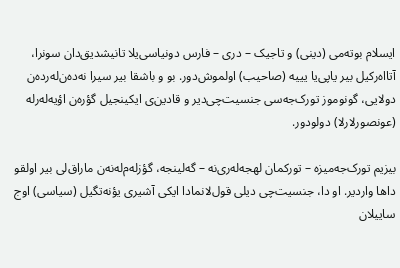ایسلام بوته‌می (دینی) و تاجیک – دری – فارس دونیاسی‌یلا تانیشدیق‌دان سونرا، آتااه‌رکیل بیر یاپی‌یا یییه (صاحیب) اولموش‌دور. بو و باشقا بیر سیرا نه‌ده‌ن‌‌له‌رده‌ن دولایی، گونوموز تورک‌جه‌سی جنسیت‌‌چی‌دیر و قادین‌ی ایکینجیل گؤره‌ن اؤیه‌‌له‌رله (عونصورلارلا) دولودور.

بیزیم تورک‌جه‌میزه – تورکمان لهجه‌له‌ری‌نه – گه‌لینجه، گؤزله‌م‌له‌نه‌ن ماراق‌لی بیر اولقو داها واردیر. او دا، جنسیت‌‌چی دیلی قول‌لانمادا ایکی آشیری یؤنه‌تگیل (سیاسی) اوج ساییلان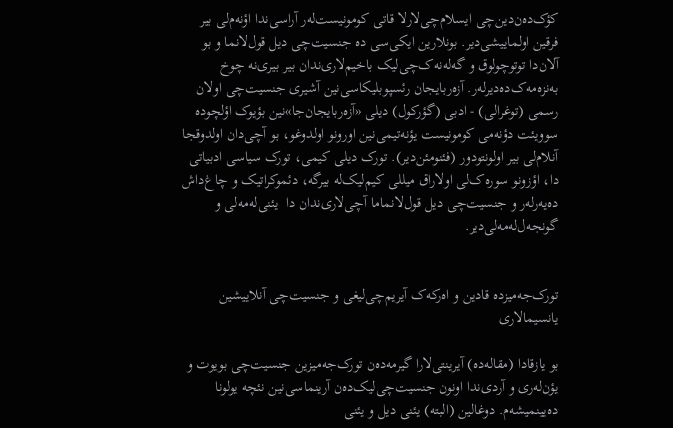کؤک‌ده‌ن‌دین‌چی ایسلام‌چی‌لارلا قاتی کومونیست‌‌له‌ر آراسی‌ندا اؤنه‌م‌لی بیر فرقین اولماییشی‌دیر. بونلارین ایکی‌سی ده جنسیت‌‌چی دیل قول‌لانما و بو آلان‌دا توتوچولوق و گه‌له‌نه‌ک‌چی‌لیک باخیم‌لاری‌ندان بیر بیری‌نه چوخ به‌نزه‌مه‌ک‌ده‌دیر‌له‌ر. آزه‌ربایجان رئسپوبلیکاسی‌نین آشیری جنسیت‌‌چی اولان رسمی (توغرالی) - ادبی (گؤرکول) دیلی «آزه‌ربایجان‌جا»نین بؤیوک اؤلچوده سوویئت دؤنه‌می کومونیست یؤنه‌تیمی‌نین اورونو اولدوغو، بو آچی‌دان اولدوقجا آنلام‌لی بیر اولونتودور (فئنومئن‌دیر). تورک دیلی کیمی، تورک سیاسی ادبیاتی دا، اؤزونو سوره‌ک‌لی اولاراق میللی کیم‌لیک‌له بیرگه، دئموکراتیک و چاغ‌داش ده‌یه‌ر‌له‌ر و جنسیت‌چی دیل قول‌لانماما آچی‌لاری‌ندان دا  یئنی‌له‌مه‌لی و گونجه‌ل‌له‌مه‌لی‌دیر.


تورک‌جه‌میزده قادین و اه‌رکه‌ک آیریم‌چی‌لیغی و جنسیت‌‌چی آنلاییشین یانسیمالاری

بو یازقادا (مقاله‌ده) آیرینتی‌لارا گیرمه‌ده‌ن تورک‌جه‌میزین جنسیت‌‌چی بویوت و یؤن‌‌له‌ری و آردی‌ندا اونون جنسیت‌‌چی‌لیک‌ده‌ن آرینماسی‌نین نئچه یولونا ده‌یینمیشه‌م. دوغالین (البته) یئنی دیل و یئنی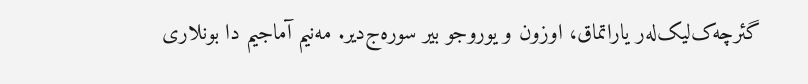گئرچه‌ک‌لیک‌‌له‌ر یاراتماق، اوزون و یوروجو بیر سوره‌ج‌دیر. مه‌نیم آماجیم دا بونلاری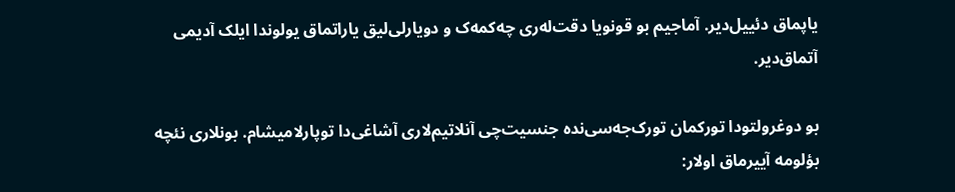یاپماق دئییل‌دیر. آماجیم بو قونویا دقت‌‌له‌ری چه‌کمه‌ک و دویارلی‌لیق یاراتماق یولوندا ایلک آدیمی آتماق‌دیر.

بو دوغرولتودا تورکمان تورک‌جه‌سی‌نده جنسیت‌‌چی آنلاتیم‌لاری آشاغی‌دا توپارلامیشام. بونلاری نئچه بؤلومه آییرماق اولار: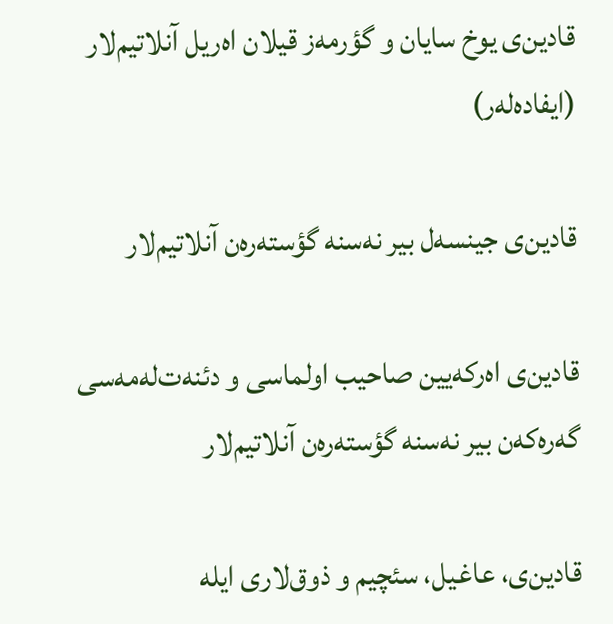قادین‌ی یوخ سایان و گؤرمه‌ز قیلان اه‌ریل آنلاتیم‌لار (ایفاده‌‌له‌ر)

قادین‌ی جینسه‌ل بیر نه‌سنه گؤسته‌ره‌ن آنلاتیم‌لار

قادین‌ی اه‌رکه‌یین صاحیب اولماسی و دئنه‌ت‌له‌مه‌سی گه‌ره‌که‌ن بیر نه‌سنه گؤسته‌ره‌ن آنلاتیم‌لار

قادین‌ی، عاغیل، سئچیم و ذوق‌‌لاری ایله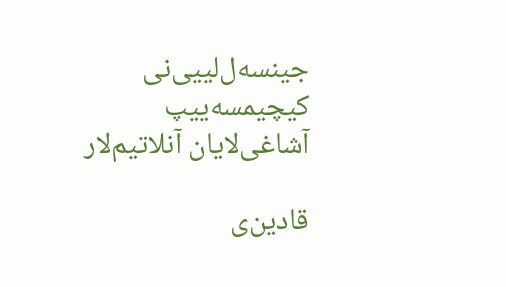جینسه‌ل‌لییی‌نی کیچیمسه‌ییپ آشاغی‌لایان آنلاتیم‌لار

قادین‌ی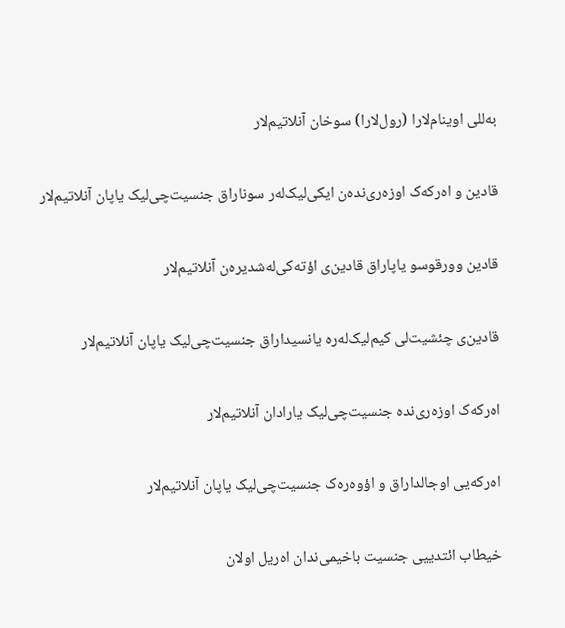به‌للی اوینام‌لارا (رول‌لارا) سوخان آنلاتیم‌لار

قادین و اه‌رکه‌ک اوزه‌ری‌نده‌ن ایکی‌لیک‌‌له‌ر سوناراق جنسیت‌‌چی‌لیک یاپان آنلاتیم‌لار

قادین وورقوسو یاپاراق قادین‌ی اؤته‌کی‌له‌‌شدیره‌ن آنلاتیم‌لار

قادین‌ی چئشیت‌لی کیم‌لیک‌‌له‌ره یانسیداراق جنسیت‌‌چی‌لیک یاپان آنلاتیم‌لار

اه‌رکه‌ک اوزه‌ری‌نده جنسیت‌‌چی‌لیک یارادان آنلاتیم‌لار

اه‌رکه‌یی اوجالداراق و اؤوه‌ره‌ک جنسیت‌‌چی‌لیک یاپان آنلاتیم‌لار

خیطاب ائتدییی جنسیت‌ باخیمی‌ندان اه‌ریل اولان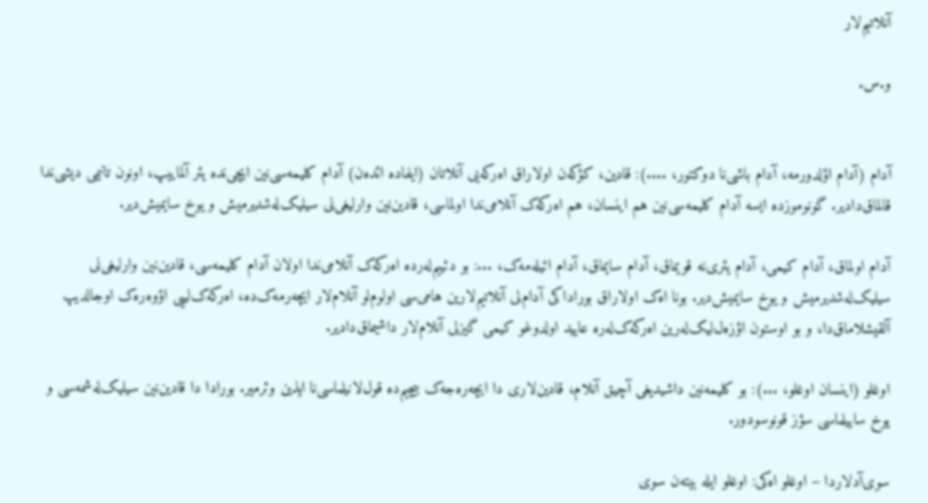آنلاتیم‌لار

و.س.


آدام (آدام اؤلدورمه، آدام باشی‌نا دوکتور، ....): قادین، کؤکه‌ن اولاراق اه‌رکه‌یی آنلاتان (ایفاده ائده‌ن) آدام کلیمه‌سی‌نین ایچی‌نده یئر آلماییپ، اونون تانیمی دیشی‌ندا قالماق‌دادیر. گونوموزده ایسه آدام کلیمه‌سی‌نین هم اینسان، هم اه‌رکه‌ک آنلامی‌ندا اولماسی، قادین‌نین وارلیغی‌نی سیلیک‌له‌شدیرمیش و یوخ سایمیش‌دیر.

آدام اولماق، آدام کیمی، آدام یئری‌نه قویماق، آدام سایماق، آدام ائیله‌مه‌ک، ...: بو دئییم‌‌له‌رده اه‌رکه‌ک آنلامی‌ندا اولان آدام کلیمه‌سی، قادین‌نین وارلیغی‌نی سیلیک‌له‌شدیرمیش و یوخ سایمیش‌دیر. بونا اه‌ک اولاراق بوراداکی آدام‌لی آنلاتیم‌لارین هامی‌سی اولوم‌لو آنلام‌لار ایچه‌رمه‌ک‌ده، اه‌رکه‌ک‌لییی اؤوه‌ره‌ک اوجالدیپ آلقیشلاماق‌دا، و بو اوستون اؤزه‌ل‌لیک‌‌له‌رین اه‌رکه‌ک‌‌له‌ره عایید اولدوغو کیمی گیزلی آنلام‌لار داشیماق‌دادیر.

اوغلو (اینسان اوغلو، ...): بو کلیمه‌نین داشیدیغی آچیق آنلام، قادین‌لاری دا ایچه‌ره‌جه‌ک بیچیم‌ده قول‌لانیلماسی‌نا ایذین وئرمیر. بورادا دا قادین‌نین سیلیک‌له‌شمه‌سی و یوخ ساییلماسی سؤز قونوسودور.

سوی‌آدلاردا – اوغلو اه‌کی: اوغلو ایله بیته‌ن سوی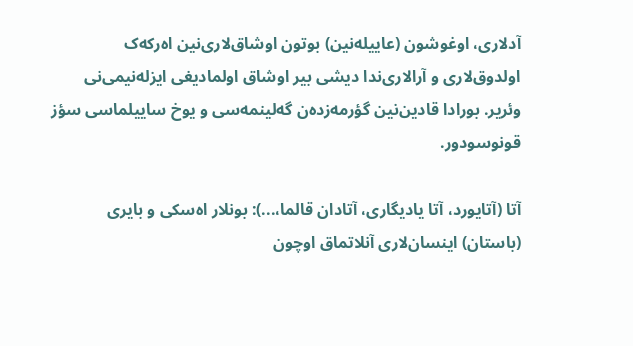آدلاری، اوغوشون (عاییله‌نین) بوتون اوشاق‌لاری‌نین اه‌رکه‌ک اولدوق‌لاری و آرالاری‌ندا دیشی بیر اوشاق اولمادیغی ایزله‌نیمی‌نی وئریر. بورادا قادین‌نین گؤرمه‌زده‌ن گه‌لینمه‌سی و یوخ ساییلماسی سؤز قونوسودور.

آتا (آتایورد، آتا یادیگاری، آتادان قالما،...): بونلار اه‌سکی و بایری (باستان) اینسان‌لاری آنلاتماق اوچون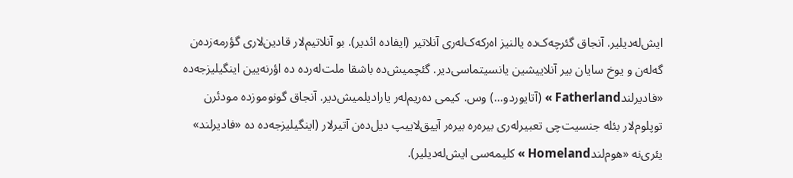ایش‌له‌دیلیر. آنجاق گئرچه‌ک‌ده یالنیز اه‌رکه‌ک‌‌له‌ری آنلاتیر (ایفاده ائدیر). بو آنلاتیم‌لار قادین‌لاری گؤرمه‌زده‌ن گه‌له‌ن و یوخ سایان بیر آنلاییشین یانسیتماسی‌دیر. گئچمیش‌ده باشقا ملت‌له‌رده ده اؤرنه‌یین اینگیلیزجه‌ده «فادیرلندFatherland » (آتایوردو...) وس. کیمی ده‌ریم‌له‌ر یارادیلمیش‌دیر. آنجاق گونوموزده مودئرن توپلوم‌لار بئله جنسیت‌چی تعبیر‌له‌ری بیره‌ره بیره‌ر آییق‌لاییپ دیل‌ده‌ن آتیرلار (اینگیلیزجه‌ده ده «فادیرلند» یئری‌نه «هوم‌لندHomeland » کلیمه‌سی ایش‌له‌دیلیر).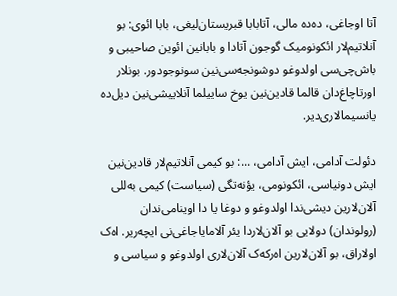آتا اوجاغی، ده‌ده مالی، آتابابا قبریستان‌لیغی، بابا ائوی: بو آنلاتیم‌لار ائکونومیک گوجون آتادا و بابانین ائوین صاحیبی و باش‌چی‌سی اولدوغو دوشونجه‌سی‌نین سونوجودور. بونلار اورتاچاغ‌دان قالما قادین‌نین یوخ ساییلما آنلاییشی‌نین دیل‌ده یانسیمالاری‌دیر.

دئولت آدامی، ایش آدامی، ...: بو کیمی آنلاتیم‌لار قادین‌نین ایش دونیاسی، ائکونومی، یؤنه‌تگی (سیاست) کیمی به‌للی آلان‌لارین دیشی‌ندا اولدوغو و دوغا یا دا اوینامی‌ندان (رولوندان) دولایی بو آلان‌لاردا یئر آلامایاجاغی‌نی ایچه‌ریر. اه‌ک اولاراق، بو آلان‌لارین اه‌رکه‌ک آلان‌لاری اولدوغو و سیاسی و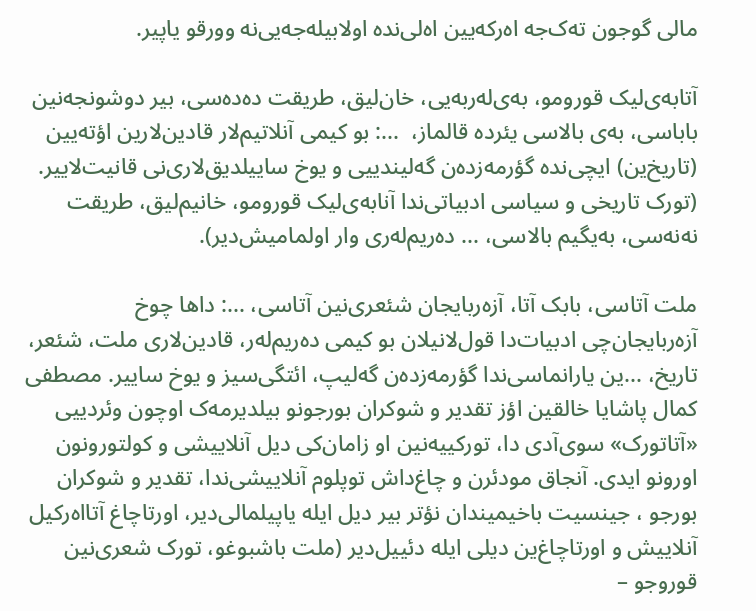مالی گوجون ته‌ک‌جه اه‌رکه‌یین اه‌لی‌نده اولابیله‌جه‌یی‌نه وورقو یاپیر.

آتابه‌ی‌لیک قورومو، به‌ی‌له‌‌ربه‌یی، خان‌لیق، طریقت ده‌ده‌سی، بیر دوشونجه‌نین باباسی، به‌ی بالاسی یئرده قالماز،  ...: بو کیمی آنلاتیم‌لار قادین‌لارین اؤته‌یین (تاریخ‌ین) ایچی‌نده گؤرمه‌زده‌ن گه‌لیندییی و یوخ ساییلدیق‌لاری‌نی قانیت‌لاییر. (تورک تاریخی و سیاسی ادبیاتی‌ندا آنابه‌ی‌لیک قورومو، خانیم‌لیق، طریقت نه‌نه‌سی، به‌یگیم بالاسی، ... ده‌ریم‌له‌ری وار اولمامیش‌دیر).

ملت آتاسی، بابک آتا، آزه‌ربایجان شئعری‌نین آتاسی، ...: داها چوخ آزه‌ربایجان‌چی ادبیات‌دا قول‌لانیلان بو کیمی ده‌ریم‌له‌ر، قادین‌لاری ملت، شئعر، تاریخ، ...ین یارانماسی‌ندا گؤرمه‌زده‌ن گه‌لیپ، ائتگی‌سیز و یوخ ساییر. مصطفی کمال پاشایا خالقین اؤز تقدیر و شوکران بورجونو بیلدیرمه‌ک اوچون وئردییی «آتاتورک» سوی‌آدی دا، تورکییه‌نین او زامان‌کی دیل آنلاییشی و کولتورونون اورونو ایدی. آنجاق مودئرن و چاغ‌داش توپلوم آنلاییشی‌ندا، تقدیر و شوکران بورجو ، جینسیت باخیمیندان نؤتر بیر دیل ایله یاپیلمالی‌دیر، اورتاچاغ آتااه‌رکیل آنلاییش و اورتاچاغ‌ین دیلی ایله دئییل‌دیر (ملت باشبوغو، تورک شعری‌نین قوروجو –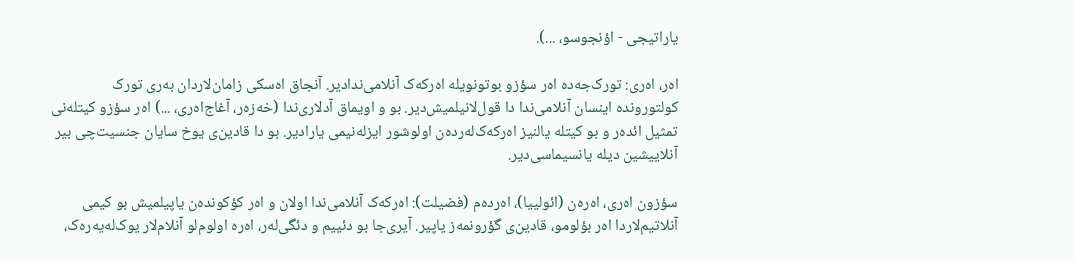یاراتیجی - اؤنجوسو، ...).

اه‌ر، اه‌ری: تورک‌جه‌ده اه‌ر سؤزو بوتونویله اه‌رکه‌ک آنلامی‌ندادیر. آنجاق اه‌سکی زامان‌لاردان به‌ری تورک کولتورونده اینسان آنلامی‌ندا دا قول‌لانیلمیش‌دیر. بو و اویماق آدلاری‌ندا (خه‌زه‌ر، آغاج‌اه‌ری، ...) اه‌ر سؤزو کیتله‌نی تمثیل ائده‌ر و بو کیتله یالنیز اه‌رکه‌ک‌‌له‌رده‌ن اولوشور ایزله‌نیمی یارادیر. بو دا قادین‌ی یوخ سایان جنسیت‌‌چی بیر آنلاییشین دیله یانسیماسی‌دیر.

سؤزون اه‌ری، اه‌ره‌ن (ائولییا)، اه‌رده‌م (فضیلت): اه‌رکه‌ک آنلامی‌ندا اولان و اه‌ر کؤکونده‌ن یاپیلمیش بو کیمی آنلاتیم‌لاردا اه‌ر بؤلومو، قادین‌ی گؤرونمه‌ز یاپیر. آیری‌جا بو دئییم و دئگی‌له‌‌ر، اه‌ره اولوم‌لو آنلام‌لار یوک‌له‌یه‌ره‌ک،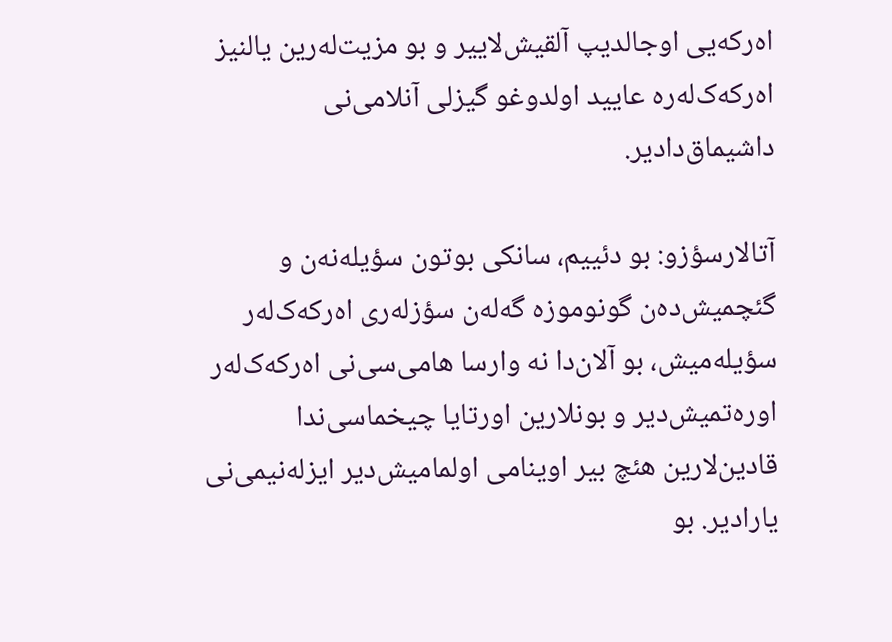اه‌رکه‌یی اوجالدیپ آلقیش‌لاییر و بو مزیت‌‌له‌رین یالنیز اه‌رکه‌ک‌‌له‌ره عایید اولدوغو گیزلی آنلامی‌نی داشیماق‌دادیر.

آتالارسؤزو: بو دئییم، سانکی بوتون سؤیله‌نه‌ن و گئچمیش‌ده‌ن گونوموزه گه‌له‌ن سؤز‌له‌ری اه‌رکه‌ک‌‌له‌ر سؤیله‌میش، بو آلان‌دا نه وارسا هامی‌سی‌نی اه‌رکه‌ک‌‌له‌ر اوره‌تمیش‌دیر و بونلارین اورتایا چیخماسی‌ندا قادین‌لارین هئچ بیر اوینامی اولمامیش‌دیر ایزله‌نیمی‌نی یارادیر. بو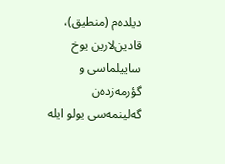دیلده‌م (منطیق)، قادین‌لارین یوخ ساییلماسی و گؤرمه‌زده‌ن گه‌لینمه‌سی یولو ایله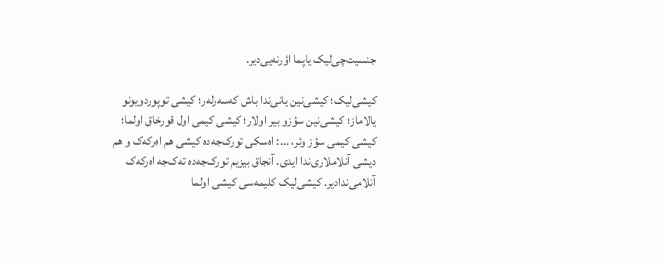جنسیت‌‌چی‌لیک یاپما اؤرنه‌یی‌دیر.

کیشی‌لیک؛ کیشی‌نین یانی‌ندا باش که‌سه‌ر‌له‌ر؛ کیشی توپوردویونو یالاماز؛ کیشی‌نین سؤزو بیر اولار؛ کیشی کیمی اول قورخاق اولما؛ کیشی کیمی سؤز وئر، ...: ا‌ه‌سکی تورک‌جه‌ده کیشی هم اه‌رکه‌ک و هم دیشی آنلاملاری‌ندا ایدی. آنجاق بیزیم تورک‌جه‌ده ته‌ک‌جه اه‌رکه‌ک آنلامی‌ندادیر. کیشی‌لیک کلیمه‌سی کیشی اولما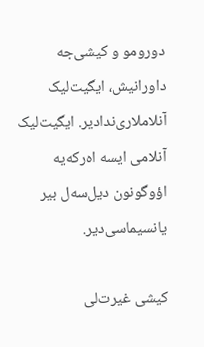دورومو و کیشی‌جه داورانیش، ایگیت‌لیک آنلاملاری‌ندادیر. ایگیت‌لیک آنلامی ایسه اه‌رکه‌یه اؤوگونون دیل‌سه‌ل بیر یانسیماسی‌دیر.

کیشی غیرت‌لی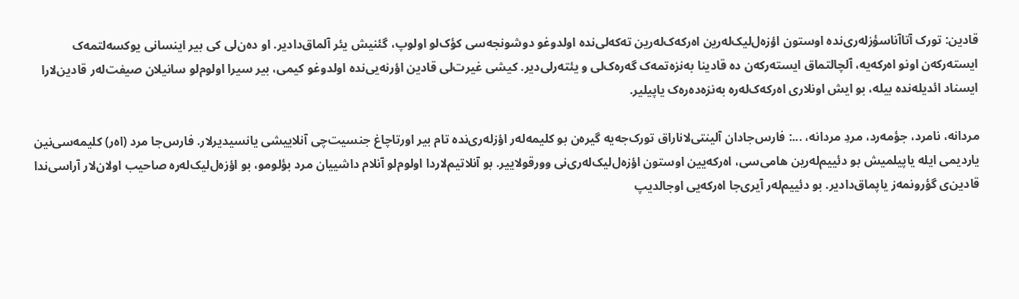قادین: تورک آتاآناسؤز‌له‌ری‌نده اوستون اؤزه‌ل‌لیک‌‌له‌رین اه‌رکه‌ک‌‌له‌رین ته‌که‌لی‌نده اولدوغو دوشونجه‌سی کؤک‌لو اولوپ، گئنیش یئر آلماق‌دادیر. او ده‌ن‌لی کی بیر اینسانی یوکسه‌لتمه‌ک ایسته‌رکه‌ن اونو اه‌رکه‌یه، آلچالتماق ایسته‌رکه‌ن ده قادینا به‌نزه‌تمه‌ک گه‌ره‌ک‌لی و یئته‌رلی‌دیر. کیشی غیرت‌لی قادین اؤرنه‌یی‌نده اولدوغو کیمی، بیر سیرا اولوم‌لو سانیلان صیفت‌‌له‌ر قادین‌لارا ایسناد ائدیله‌نده بیله، بو ایش اونلاری اه‌رکه‌ک‌‌له‌ره به‌نزه‌ده‌ره‌ک یاپیلیر.

مردانه، نامرد، جؤمه‌رد، مردِ مردانه، ...: فارس‌جادان آلینتی‌لاناراق تورک‌جه‌یه گیره‌ن بو کلیمه‌‌له‌ر اؤز‌له‌ری‌نده تام بیر اورتاچاغ جنسیت‌چی آنلاییشی یانسیدیرلار. فارس‌جا مرد (اه‌ر) کلیمه‌سی‌نین یاردیمی ایله یاپیلمیش بو دئییم‌‌له‌رین هامی‌سی، اه‌رکه‌یین اوستون اؤزه‌ل‌لیک‌‌له‌ری‌نی وورقولاییر. بو آنلاتیم‌لاردا اولوم‌لو آنلام داشییان مرد بؤلومو، بو اؤزه‌ل‌لیک‌‌له‌ره صاحیب اولان‌لار آراسی‌ندا قادین‌ی گؤرونمه‌ز یاپماق‌دادیر. بو دئییم‌‌له‌ر آیری‌جا اه‌رکه‌یی اوجالدیپ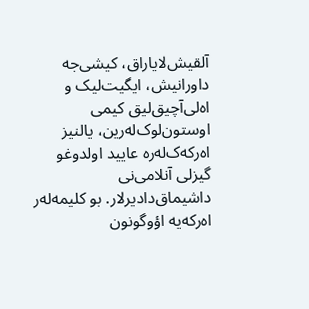آلقیش‌لایاراق، کیشی‌جه داورانیش، ایگیت‌لیک و اه‌لی‌آچیق‌لیق کیمی اوستون‌لوک‌له‌رین، یالنیز اه‌رکه‌ک‌‌له‌ره عایید اولدوغو گیزلی آنلامی‌نی داشیماق‌دادیرلار. بو کلیمه‌‌له‌ر اه‌رکه‌یه اؤوگونون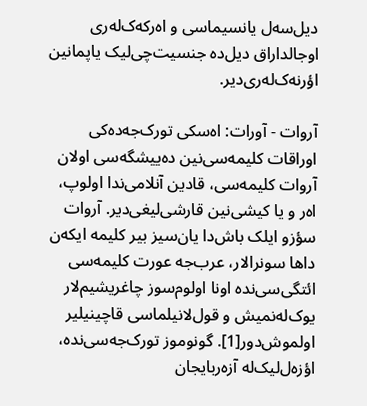دیل‌سه‌ل یانسیماسی و اه‌رکه‌ک‌‌له‌ری اوجالداراق دیل‌ده جنسیت‌‌چی‌لیک یاپمانین اؤرنه‌ک‌له‌ری‌دیر.

آروات - آورات: اه‌سکی تورک‌جه‌ده‌کی اوراقات کلیمه‌سی‌نین ده‌ییشگه‌سی اولان آروات کلیمه‌سی، قادین آنلامی‌ندا اولوپ، اه‌ر و یا کیشی‌نین قارشی‌لیغی‌دیر. آروات سؤزو ایلک باش‌دا یان‌سیز بیر کلیمه ایکه‌ن داها سونرالار، عر‌ب‌جه عورت کلیمه‌سی ائتگی‌سی‌نده اونا اولوم‌سوز چاغریشیم‌لار یوک‌له‌نمیش و قول‌لانیلماسی قاچینیلیر اولموش‌دور[1]. گونوموز تورک‌جه‌سی‌نده، اؤزه‌ل‌لیک‌له آزه‌ربایجان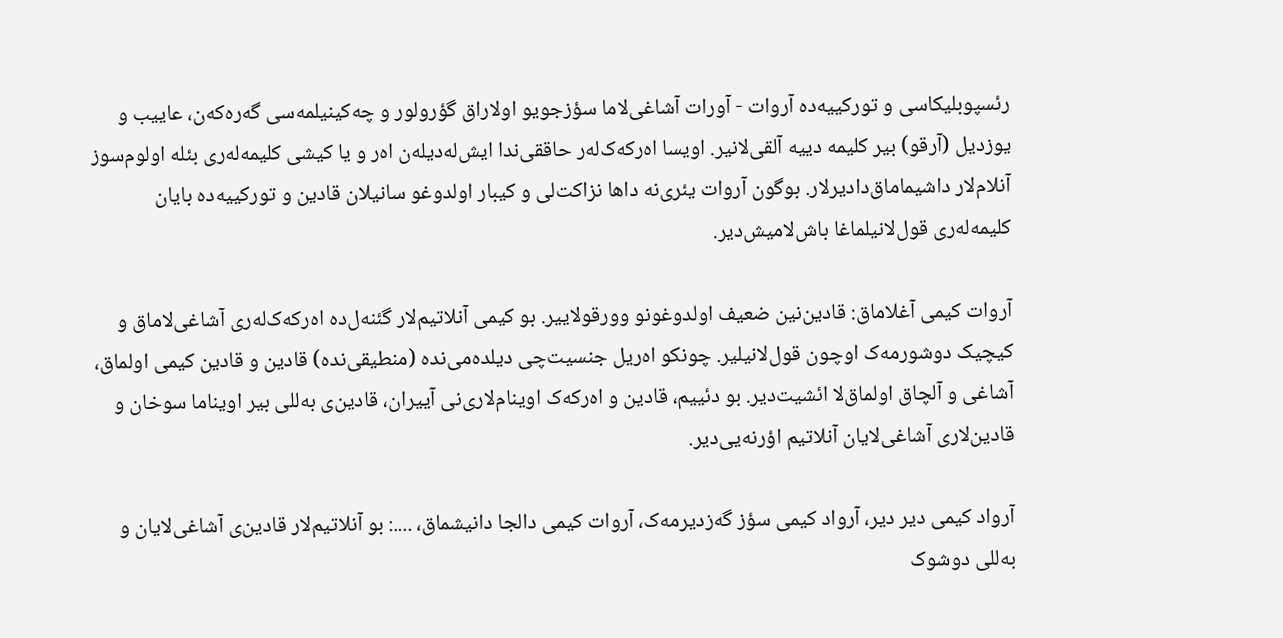رئسپوبلیکاسی و تورکییه‌ده آروات - آورات آشاغی‌لاما سؤزجویو اولاراق گؤرولور و چه‌کینیلمه‌سی گه‌ره‌که‌ن، عاییب و یوزدیل (آرقو) بیر کلیمه دییه آلقی‌لانیر. اویسا اه‌رکه‌ک‌‌له‌ر حاققی‌ندا ایش‌له‌دیله‌ن اه‌ر و یا کیشی کلیمه‌‌له‌ری بئله اولوم‌سوز آنلام‌لار داشیماماق‌دادیرلار. بوگون آروات یئری‌نه داها نزاکت‌لی و کیبار اولدوغو سانیلان قادین و تورکییه‌ده بایان کلیمه‌‌له‌ری قول‌لانیلماغا باش‌لامیش‌دیر.

آروات کیمی آغلاماق: قادین‌نین ضعیف اولدوغونو وورقولاییر. بو کیمی آنلاتیم‌لار گئنه‌ل‌ده اه‌رکه‌ک‌‌له‌ری آشاغی‌لاماق و کیچیک دوشورمه‌ک اوچون قول‌لانیلیر. چونکو اه‌ریل جنسیت‌چی دیلده‌می‌نده (منطیقی‌نده) قادین و قادین کیمی اولماق، آشاغی و آلچاق اولماق‌لا ائشیت‌دیر. بو دئییم، قادین و اه‌رکه‌ک اوینام‌لاری‌نی آییران، قادین‌ی به‌للی بیر اویناما سوخان و قادین‌لاری آشاغی‌لایان آنلاتیم اؤرنه‌یی‌دیر.

آرواد کیمی دیر دیر، آرواد کیمی سؤز گه‌زدیرمه‌ک، آروات کیمی دالجا دانیشماق، ....: بو آنلاتیم‌لار قادین‌ی آشاغی‌لایان و به‌للی دوشوک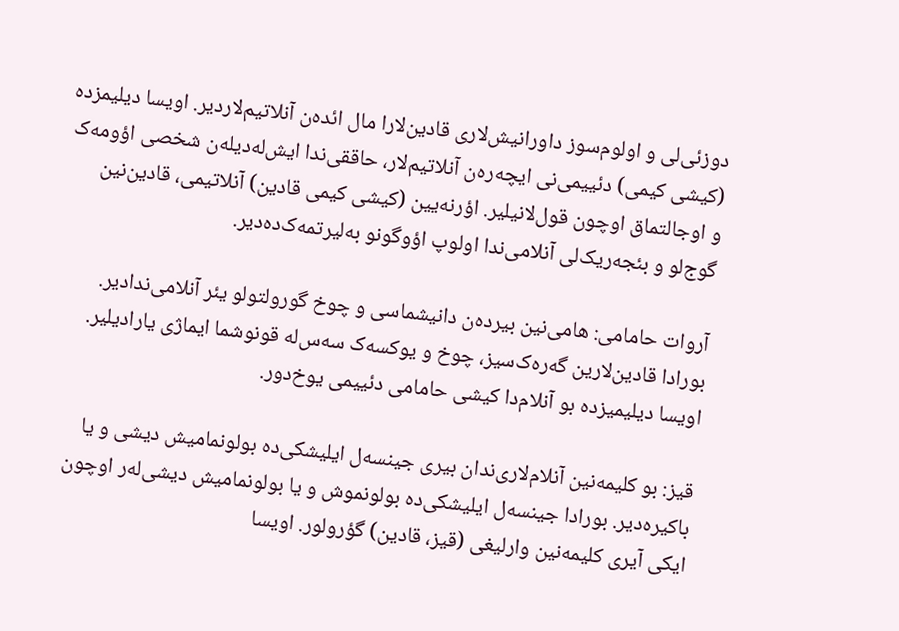دوزئی‌لی و اولوم‌سوز داورانیش‌لاری قادین‌لارا مال ائده‌ن آنلاتیم‌لاردیر. اویسا دیلیمزده (کیشی کیمی) دئییمی‌نی ایچه‌ره‌ن آنلاتیم‌لار، حاققی‌ندا ایش‌له‌دیله‌ن شخصی اؤومه‌ک و اوجالتماق اوچون قول‌لانیلیر. اؤرنه‌یین (کیشی کیمی قادین) آنلاتیمی، قادین‌نین گوج‌لو و بئجه‌ریک‌لی آنلامی‌ندا اولوپ اؤوگونو به‌لیرتمه‌ک‌ده‌دیر.

آروات حامامی: هامی‌نین بیرده‌ن دانیشماسی و چوخ گورولتولو یئر آنلامی‌ندادیر. بورادا قادین‌لارین گه‌ره‌ک‌سیز، چوخ و یوکسه‌ک سه‌س‌له قونوشما ایماژی یارادیلیر. اویسا دیلیمیزده بو آنلام‌دا کیشی حامامی دئییمی یوخ‌دور.

قیز: بو کلیمه‌نین آنلام‌لاری‌ندان بیری جینسه‌ل ایلیشکی‌ده بولونمامیش دیشی و یا باکیره‌دیر. بورادا جینسه‌ل ایلیشکی‌ده بولونموش و یا بولونمامیش دیشی‌له‌‌ر اوچون ایکی آیری کلیمه‌نین وارلیغی (قیز، قادین) گؤرولور. اویسا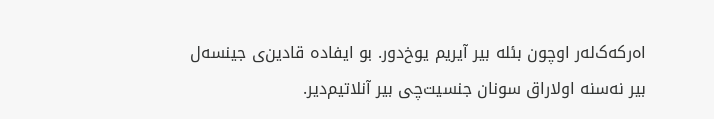اه‌رکه‌ک‌‌له‌ر اوچون بئله بیر آیریم یوخ‌دور. بو ایفاده قادین‌ی جینسه‌ل بیر نه‌سنه اولاراق سونان جنسیت‌چی بیر آنلاتیم‌دیر.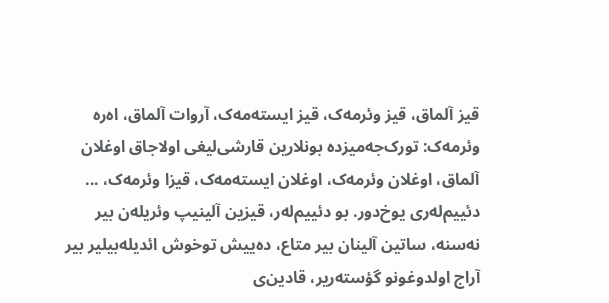قیز آلماق، قیز وئرمه‌ک، قیز ایسته‌مه‌ک، آروات آلماق، اه‌ره وئرمه‌ک: تورک‌جه‌میزده بونلارین قارشی‌لیغی اولاجاق اوغلان آلماق، اوغلان وئرمه‌ک، اوغلان ایسته‌مه‌ک، قیزا وئرمه‌ک، ... دئییم‌‌له‌ری یوخ‌دور. بو دئییم‌‌له‌ر، قیزین آلینیپ وئریله‌ن بیر نه‌سنه، ساتین آلینان بیر متاع، ده‌ییش توخوش ائدیله‌بیلیر بیر آراج اولدوغونو گؤسته‌ریر، قادین‌ی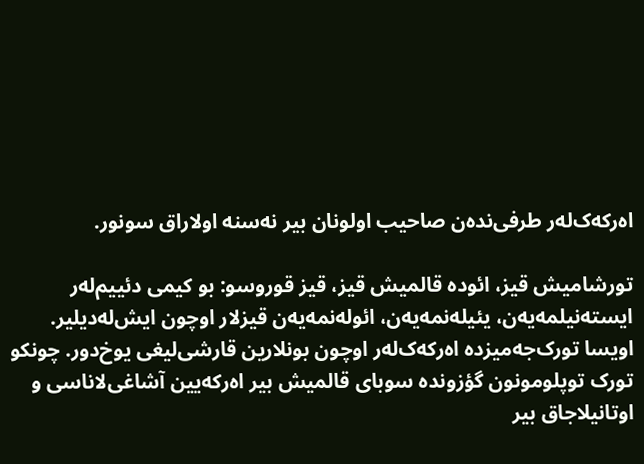اه‌رکه‌ک‌‌له‌ر طرفی‌نده‌ن صاحیب اولونان بیر نه‌سنه اولاراق سونور.

تورشامیش قیز، ائوده قالمیش قیز، قیز قوروسو: بو کیمی دئییم‌‌له‌ر ایسته‌نیلمه‌یه‌ن، یئیله‌‌نمه‌یه‌ن، ائوله‌نمه‌یه‌ن قیزلار اوچون ایش‌له‌دیلیر. اویسا تورک‌جه‌میزده اه‌رکه‌ک‌‌له‌ر اوچون بونلارین قارشی‌لیغی یوخ‌دور. چونکو تورک توپلومونون گؤزونده سوبای قالمیش بیر اه‌رکه‌یین آشاغی‌لاناسی و اوتانیلاجاق بیر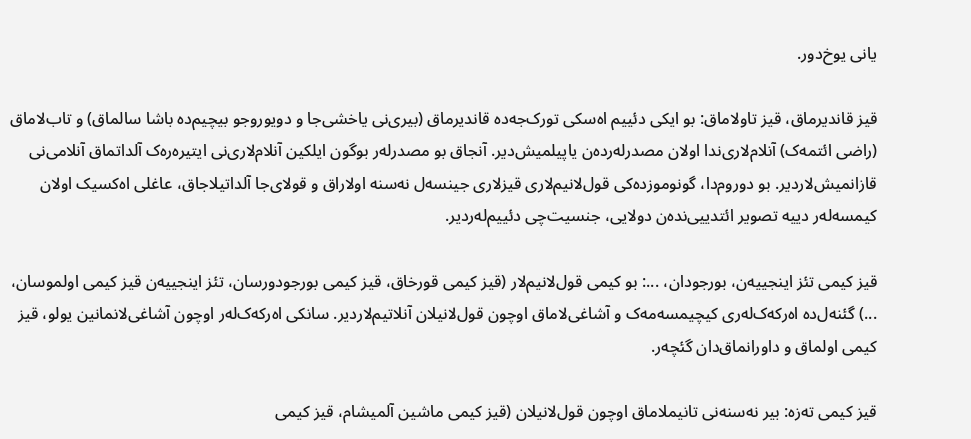یانی یوخ‌دور.

قیز قاندیرماق، قیز تاولاماق: بو ایکی دئییم اه‌سکی تورک‌جه‌ده قاندیرماق (بیری‌نی یاخشی‌جا و دویوروجو بیچیم‌ده باشا سالماق) و تاب‌لاماق (راضی ائتمه‌ک) آنلام‌لاری‌ندا اولان مصد‌ر‌له‌رده‌ن یاپیلمیش‌دیر. آنجاق بو مصد‌ر‌له‌ر بوگون ایلکین آنلام‌لاری‌نی ایتیره‌ره‌ک آلداتماق آنلامی‌نی قازانمیش‌لاردیر. بو دوروم‌دا، گونوموزده‌کی قول‌لانیم‌لاری قیزلاری جینسه‌ل نه‌سنه اولاراق و قولای‌جا آلداتیلاجاق، عاغلی اه‌کسیک اولان کیمسه‌‌له‌ر دییه تصویر ائتدییی‌نده‌ن دولایی، جنسیت‌چی دئییم‌‌له‌ردیر.

قیز کیمی تئز اینجییه‌ن، بورجودان، ...: بو کیمی قول‌لانیم‌لار (قیز کیمی قورخاق، قیز کیمی بورجودورسان، تئز اینجییه‌ن قیز کیمی اولموسان، ...) گئنه‌ل‌ده اه‌رکه‌ک‌‌له‌ری کیچیمسه‌مه‌ک و آشاغی‌لاماق اوچون قول‌لانیلان آنلاتیم‌لاردیر. سانکی اه‌رکه‌ک‌‌له‌ر اوچون آشاغی‌لانمانین یولو، قیز کیمی اولماق و داورانما‌ق‌دان گئچه‌ر.

قیز کیمی ته‌زه: بیر نه‌سنه‌نی تانیملاماق اوچون قول‌لانیلان (قیز کیمی ماشین آلمیشام، قیز کیمی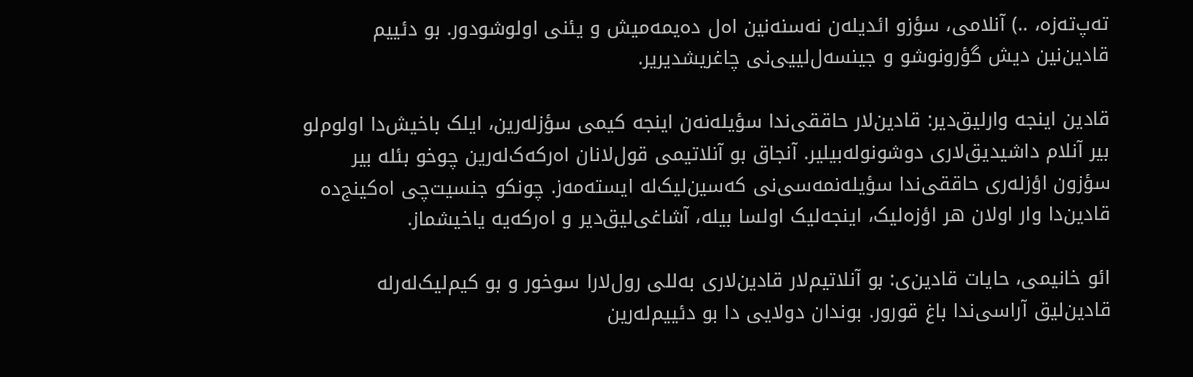ته‌پ‌ته‌زه، ..) آنلامی، سؤزو ائدیله‌ن نه‌سنه‌نین اه‌ل ده‌یمه‌میش و یئنی اولوشودور. بو دئییم قادین‌نین دیش گؤرونوشو و جینسه‌ل‌لییی‌نی چاغریشدیریر.

قادین اینجه وارلیق‌دیر: قادین‌لار حاققی‌ندا سؤیله‌نه‌ن اینجه کیمی سؤز‌له‌رین، ایلک باخیش‌دا اولوم‌لو بیر آنلام داشیدیق‌لاری دوشونوله‌بیلیر. آنجاق بو آنلاتیمی قول‌لانان اه‌رکه‌ک‌‌له‌رین چوخو بئله بیر سؤزون اؤز‌له‌ری حاققی‌ندا سؤیله‌نمه‌سی‌نی که‌سین‌لیک‌له ایسته‌مه‌ز. چونکو جنسیت‌چی اه‌کینج‌ده قادین‌دا وار اولان هر اؤزه‌لیک، اینجه‌لیک اولسا بیله، آشاغی‌لیق‌دیر و اه‌رکه‌یه یاخیشماز.

ائو خانیمی، حایات قادین‌ی: بو آنلاتیم‌لار قادین‌لاری به‌للی رول‌لارا سوخور و بو کیم‌لیک‌‌له‌رله قادین‌لیق آراسی‌ندا باغ قورور. بوندان دولایی دا بو دئییم‌‌له‌رین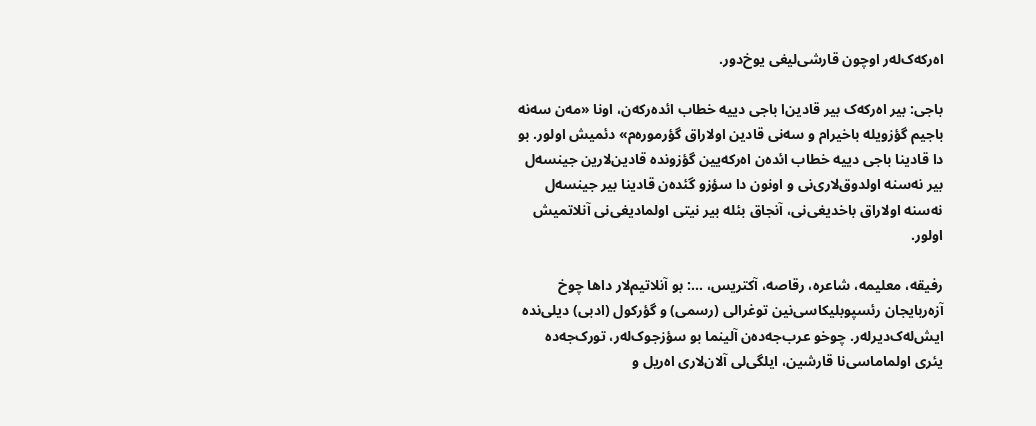اه‌رکه‌ک‌‌له‌ر اوچون قارشی‌لیغی یوخ‌دور.

باجی: بیر اه‌رکه‌ک بیر قادین‌ا باجی دییه خطاب ائده‌رکه‌ن، اونا «مه‌ن سه‌نه باجیم گؤزویله باخیرام و سه‌نی قادین اولاراق گؤرموره‌م» دئمیش اولور. بو دا قادینا باجی دییه خطاب ائده‌ن اه‌رکه‌یین گؤزونده قادین‌لارین جینسه‌ل بیر نه‌سنه اولدوق‌لاری‌نی و اونون دا سؤزو گئده‌ن قادینا بیر جینسه‌ل نه‌سنه اولاراق باخدیغی‌نی، آنجاق بئله بیر نیتی اولمادیغی‌نی آنلاتمیش اولور.

رفیقه، معلیمه، شاعره، رقاصه، آکتریس، ...: بو آنلاتیم‌لار داها چوخ آزه‌ربایجان رئسپوبلیکاسی‌نین توغرالی (رسمی) و گؤرکول (ادبی) دیلی‌نده ایش‌له‌ک‌دیر‌له‌ر. چوخو عرب‌جه‌ده‌ن آلینما بو سؤزجوک‌له‌ر، تورک‌جه‌ده یئری اولماماسی‌نا قارشین، ایلگی‌لی آلان‌لاری اه‌ریل و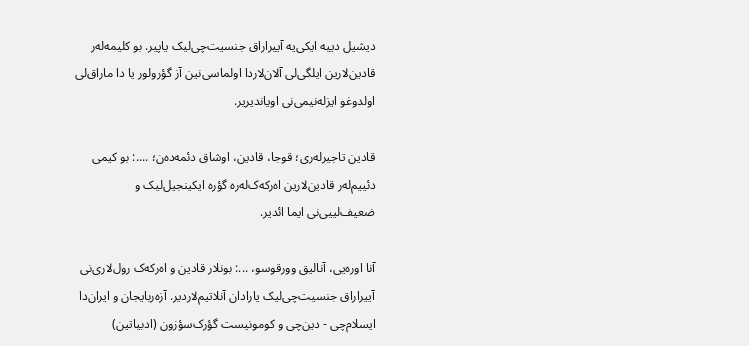دیشیل دییه ایکی‌یه آییراراق جنسیت‌‌چی‌لیک یاپیر. بو کلیمه‌‌له‌ر قادین‌لارین ایلگی‌لی آلان‌لاردا اولماسی‌نین آز گؤرولور یا دا ماراق‌لی اولدوغو ایزله‌نیمی‌نی اویاندیریر.

قادین تاجیر‌له‌ری؛ قوجا، قادین، اوشاق دئمه‌ده‌ن؛ ....: بو کیمی دئییم‌‌له‌ر قادین‌لارین اه‌رکه‌ک‌‌له‌ره گؤره ایکینجیل‌لیک و ضعیف‌لییی‌نی ایما ائدیر.

آنا اوره‌یی، آنالیق وورقوسو، ...: بونلار قادین و اه‌رکه‌ک رول‌لاری‌نی آییراراق جنسیت‌‌چی‌لیک یارادان آنلاتیم‌لاردیر. آزه‌ربایجان و ایران‌دا ایسلام‌چی - دین‌چی و کومونیست گؤرک‌سؤزون (ادبیاتین)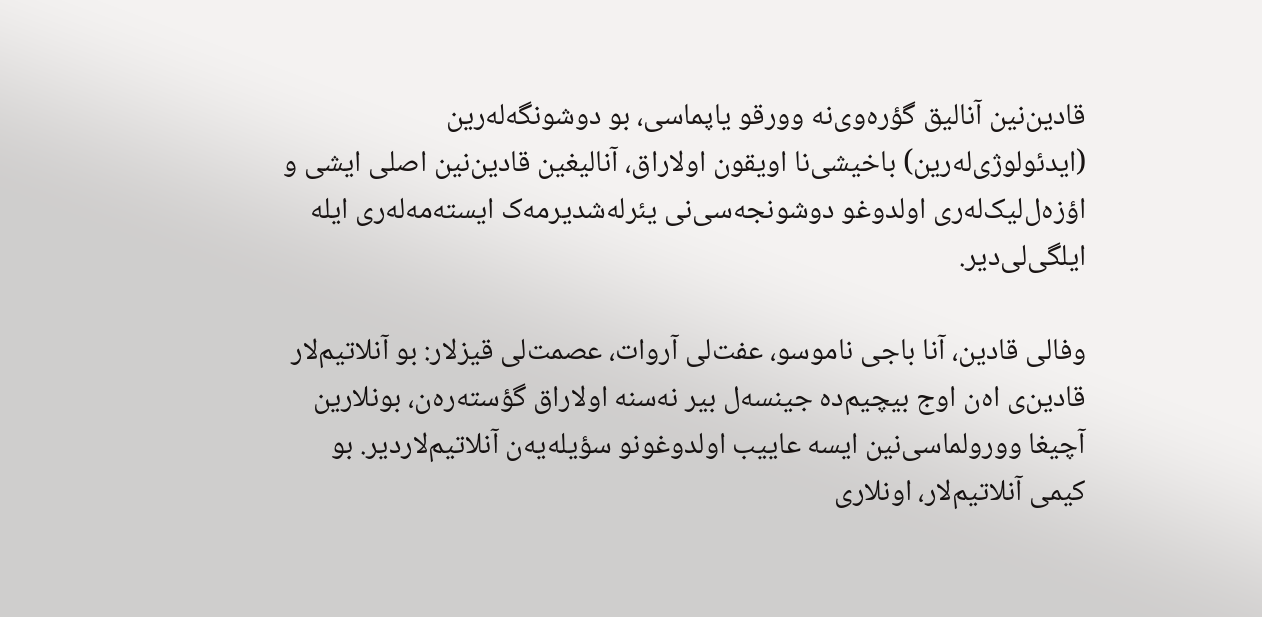قادین‌نین آنالیق گؤره‌وی‌نه وورقو یاپماسی، بو دوشونگه‌‌له‌رین (ایدئولوژی‌له‌‌رین) باخیشی‌نا اویقون اولاراق، آنالیغین قادین‌نین اصلی ایشی و اؤزه‌ل‌لیک‌‌له‌ری اولدوغو دوشونجه‌سی‌نی یئرله‌شدیرمه‌ک ایسته‌مه‌‌له‌ری ایله ایلگی‌لی‌دیر.

وفالی قادین، آنا باجی ناموسو، عفت‌لی آروات، عصمت‌لی قیزلار: بو آنلاتیم‌لار قادین‌ی اه‌ن اوج بیچیم‌ده جینسه‌ل بیر نه‌سنه اولاراق گؤسته‌ره‌ن، بونلارین آچیغا وورولماسی‌نین ایسه عاییب اولدوغونو سؤیله‌یه‌ن آنلاتیم‌لاردیر. بو کیمی آنلاتیم‌لار، اونلاری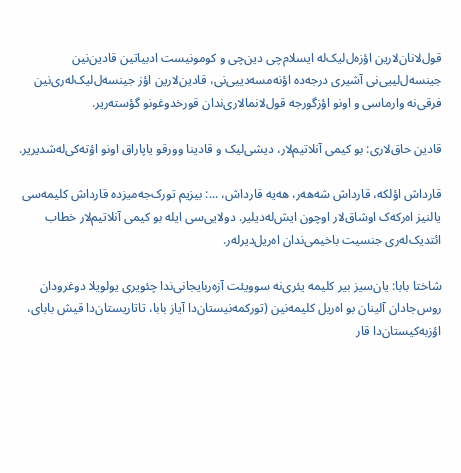قول‌لانان‌لارین اؤزه‌ل‌لیک‌له ایسلام‌چی دین‌چی و کومونیست ادبیاتین قادین‌نین جینسه‌ل‌لییی‌نی آشیری درجه‌ده اؤنه‌مسه‌دییی‌نی، قادین‌لارین اؤز جینسه‌ل‌لیک‌له‌ری‌نین فرقی‌نه وارماسی و اونو اؤزگورجه قول‌لانمالاری‌ندان قورخدوغونو گؤسته‌ریر.

قادین حاق‌لاری: بو کیمی آنلاتیم‌لار، دیشی‌لیک و قادینا وورقو یاپاراق اونو اؤته‌کی‌له‌‌شدیریر.

قارداش اؤلکه، قارداش شه‌هه‌ر، هه‌یه قارداش، ...: بیزیم تورک‌جه‌میزده قارداش کلیمه‌سی یالنیز اه‌رکه‌ک اوشاق‌لار اوچون ایش‌له‌دیلیر. دولایی‌سی ایله بو کیمی آنلاتیم‌لار خطاب ائتدیک‌له‌ری جنسیت‌ باخیمی‌ندان اه‌ریل‌دیر‌له‌ر.

شاختا بابا: یان‌سیز بیر کلیمه یئری‌نه سوویئت آزه‌ربایجانی‌ندا چئویری یولویلا دوغرودان روس‌جادان آلینان بو اه‌ریل کلیمه‌نین (تورکمه‌نیستان‌دا آیاز بابا، تاتاریستان‌دا قیش بابای، اؤزبه‌کیستان‌دا قار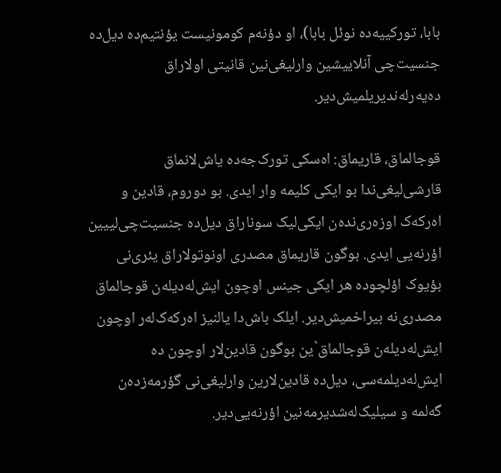بابا، تورکییه‌ده نوئل بابا)، او دؤنه‌م کومونیست یؤنتیم‌ده دیل‌ده جنسیت‌چی آنلاییشین وارلیغی‌نین قانیتی اولاراق ده‌یه‌رله‌ندیریلمیش‌دیر.

قوجالماق، قاریماق: اه‌سکی تورک‌جه‌ده یاش‌لانماق قارشی‌لیغی‌ندا بو ایکی کلیمه وار ایدی. بو دوروم، قادین و اه‌رکه‌ک اوزه‌ری‌نده‌ن ایکی‌لیک سوناراق دیل‌ده جنسیت‌چی‌لییین اؤرنه‌یی ایدی. بوگون قاریماق مصدری اونوتولاراق یئری‌نی بؤیوک اؤلچوده هر ایکی جینس اوچون ایش‌له‌دیله‌ن قوجالماق مصدری‌نه بیراخمیش‌دیر. ایلک باش‌دا یالنیز اه‌رکه‌ک‌‌له‌ر اوچون ایش‌له‌دیله‌ن قوجالماق`ین بوگون قادین‌لار اوچون ده ایش‌له‌دیلمه‌سی، دیل‌ده ‌قادین‌لارین وارلیغی‌نی گؤرمه‌زده‌ن گه‌لمه و سیلیک‌له‌شدیرمه‌نین اؤرنه‌یی‌دیر.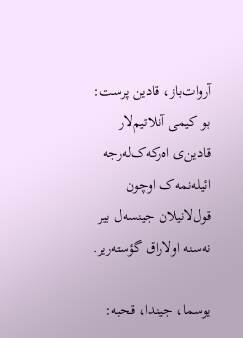آروات‌باز، قادین پر‌ست: بو کیمی آنلاتیم‌لار قادین‌ی اه‌رکه‌ک‌‌له‌رجه ائیله‌نمه‌ک اوچون قول‌لانیلان جینسه‌ل بیر نه‌سنه اولاراق گؤسته‌ریر.

یوسما، جیندا، قحبه: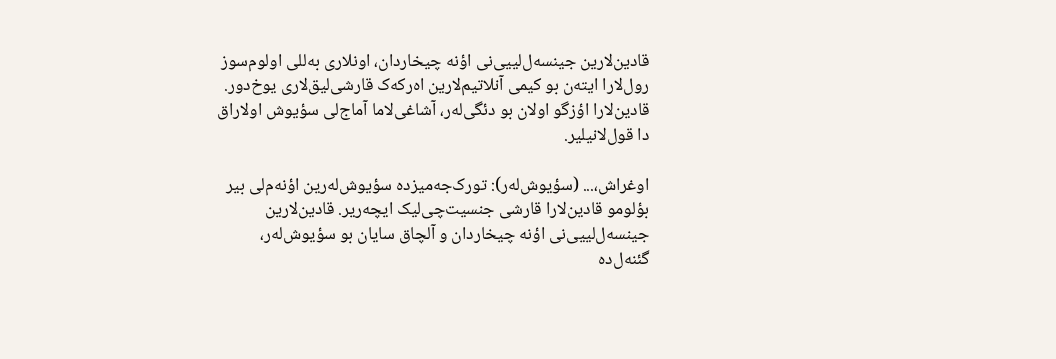قادین‌لارین جینسه‌ل‌لییی‌نی اؤنه چیخاردان، اونلاری به‌للی اولوم‌سوز رول‌لارا ایته‌ن بو کیمی آنلاتیم‌لارین اه‌رکه‌ک قارشی‌لیق‌لاری یوخ‌دور. قادین‌لارا اؤزگو اولان بو دئگی‌له‌‌ر، آشاغی‌لاما آماج‌لی سؤیوش اولاراق دا قول‌لانیلیر.

اوغراش،... (سؤیوش‌له‌ر): تورک‌جه‌میزده سؤیوش‌له‌رین اؤنه‌م‌لی بیر بؤلومو قادین‌لارا قارشی جنسیت‌‌چی‌لیک ایچه‌ریر. قادین‌لارین جینسه‌ل‌لییی‌نی اؤنه چیخاردان و آلچاق سایان بو سؤیوش‌له‌ر، گئنه‌ل‌ده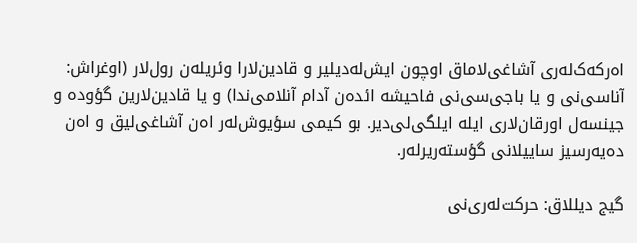اه‌رکه‌ک‌‌له‌ری آشاغی‌لاماق اوچون ایش‌له‌دیلیر و قادین‌لارا وئریله‌ن رول‌لار (اوغراش: آناسی‌نی و یا باجی‌سی‌نی فاحیشه ائده‌ن آدام آنلامی‌ندا) و یا قادین‌لارین گؤوده و جینسه‌ل اورقان‌لاری ایله ایلگی‌لی‌دیر. بو کیمی سؤیوش‌له‌ر اه‌ن آشاغی‌لیق و اه‌ن ده‌یه‌رسیز سا‌ییلانی گؤسته‌ریر‌له‌ر.

گیج دیللاق: حرکت‌له‌ری‌نی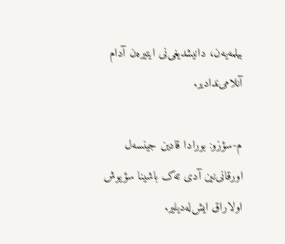بیلمه‌یه‌ن، دانیشدیغی‌نی ایتیره‌ن آدام آنلامی‌ندادیر.

م-سؤزو: بورادا قادین جینسه‌ل اورقانی‌نین آدی ته‌ک باشینا سؤیوش اولاراق ایش‌له‌دیلیر.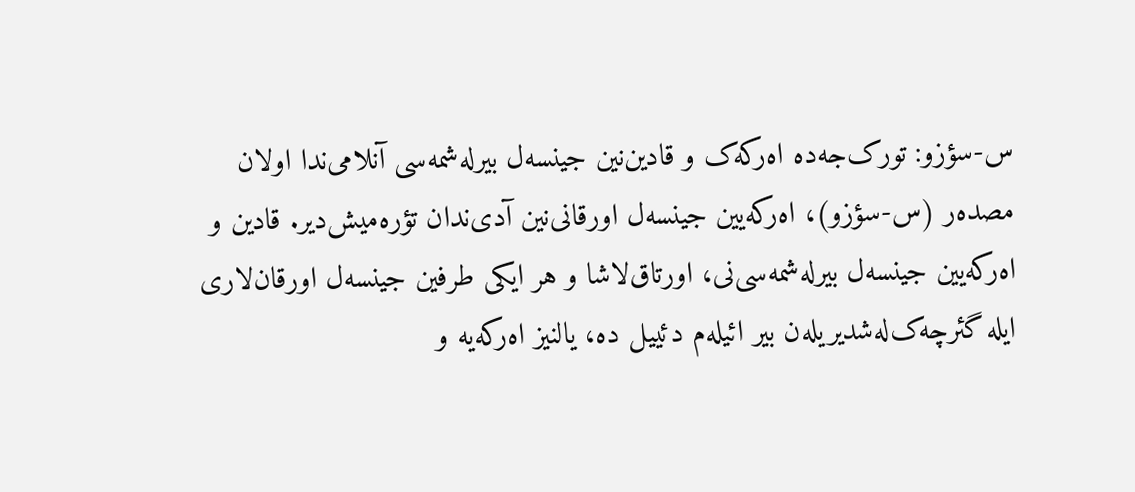س-سؤزو: تورک‌جه‌ده اه‌رکه‌ک و قادین‌نین جینسه‌ل بیرله‌شمه‌سی آنلامی‌ندا اولان مصده‌ر (س-سؤزو)، اه‌رکه‌یین جینسه‌ل اورقانی‌نین آدی‌ندان تؤره‌میش‌دیر. قادین و اه‌رکه‌یین جینسه‌ل بیرله‌شمه‌سی‌نی، اورتاق‌لاشا و هر ایکی طرفین جینسه‌ل اورقان‌لاری ایله گئرچه‌ک‌له‌شدیریله‌ن بیر ائیله‌م دئییل ده، یالنیز اه‌رکه‌یه و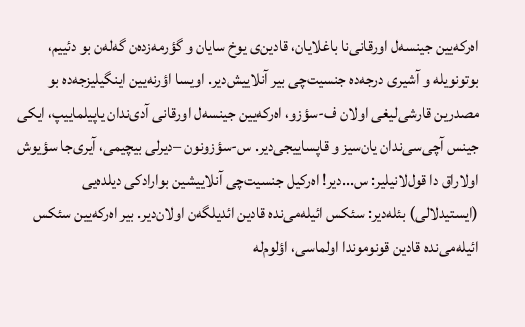اه‌رکه‌یین جینسه‌ل اورقانی‌نا باغلایان، قادین‌ی یوخ سایان و گؤرمه‌زده‌ن گه‌له‌ن بو دئییم، بوتونویله و آشیری در‌جه‌ده جنسیت‌چی بیر آنلاییش‌دیر. اویسا اؤرنه‌یین اینگیلیزجه‌ده بو مصد‌رین قارشی‌لیغی اولان ف-سؤزو، اه‌رکه‌یین جینسه‌ل اورقانی آدی‌ندان یاپیلماییپ، ایکی جینس آچی‌سی‌ندان یان‌سیز و قاپساییجی‌دیر. س-سؤزونون –دیرلی بیچیمی، آیری‌جا سؤیوش اولاراق دا قول‌لانیلیر: س...دیر! اه‌رکیل جنسیت‌چی آنلاییشین بوارادکی دیلده‌یی (ایستیدلالی) بئله‌دیر: سئکس ائیله‌می‌نده قادین ائدیلگه‌ن اولان‌دیر. بیر اه‌رکه‌یین سئکس ائیله‌می‌نده قادین قونوموندا اولماسی، اؤلوم‌له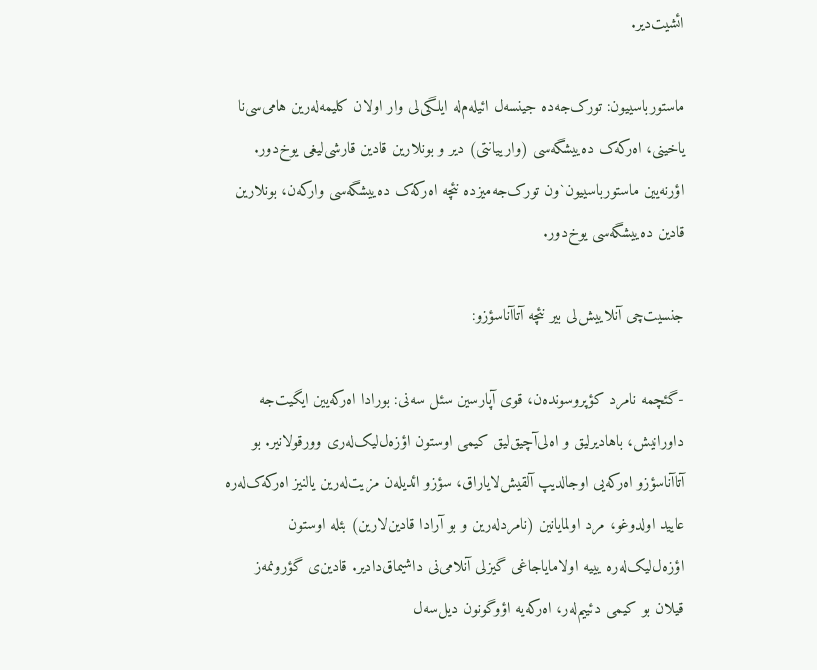ائشیت‌دیر.

ماستورباسییون: تورک‌جه‌ده جینسه‌ل ائیله‌م‌له ایلگی‌لی وار اولان کلیمه‌‌له‌رین هامی‌سی‌نا یاخینی، اه‌رکه‌ک ده‌ییشگه‌سی (وارییانتی‌) دیر و بونلارین قادین قارشی‌لیغی یوخ‌دور. اؤرنه‌یین ماستورباسییون`ون تورک‌جه‌میزده نئچه اه‌رکه‌ک ده‌ییشگه‌سی وارکه‌ن، بونلارین قادین ده‌ییشگه‌سی یوخ‌دور.

جنسیت‌چی آنلاییش‌لی بیر نئچه آتاآناسؤزو:

-گئچمه نامرد کؤپروسونده‌ن، قوی آپارسین سئل سه‌نی: بورادا اه‌رکه‌یین ایگیت‌جه داورانیش، باهادیرلیق و اه‌لی‌آچیق‌لیق کیمی اوستون اؤزه‌ل‌لیک‌‌له‌ری وورقولانیر. بو آتاآناسؤزو اه‌رکه‌یی اوجالدیپ آلقیش‌لایاراق، سؤزو ائدیله‌ن مزیت‌له‌رین یالنیز اه‌رکه‌ک‌‌له‌ره عایید اولدوغو، مرد اولمایانین (نامرد‌له‌رین و بو آرادا قادین‌لارین) بئله اوستون اؤزه‌ل‌لیک‌‌له‌ره یییه اولامایاجاغی گیزلی آنلامی‌نی داشیماق‌دادیر. قادین‌ی گؤرونمه‌ز قیلان بو کیمی دئییم‌‌له‌ر، اه‌رکه‌یه اؤوگونون دیل‌سه‌ل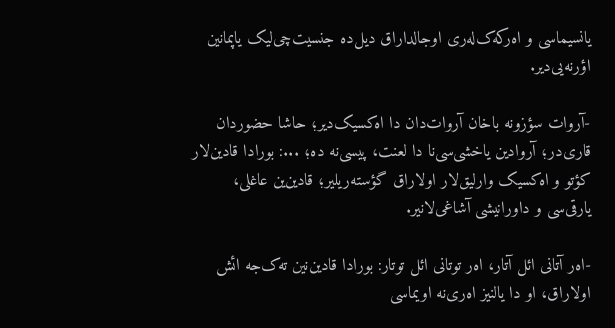یانسیماسی و اه‌رکه‌ک‌‌له‌ری اوجالداراق دیل‌ده جنسیت‌‌چی‌لیک یاپمانین اؤرنه‌یی‌دیر.

-آروات سؤزونه باخان آروات‌دان دا اه‌کسیک‌دیر؛ حاشا حضوردان قاری‌در؛ آروادین یاخشی‌سی‌نا دا لعنت، پیسی‌نه ده؛ ...: بورادا قادین‌لار کؤتو و اه‌کسیک وارلیق‌لار اولاراق گؤسته‌ریلیر؛ قادین‌ین عاغلی، یارقی‌سی و داورانیشی آشاغی‌لانیر.

-اه‌ر آتانی ائل آتار، اه‌ر توتانی ائل توتار: بورادا قادین‌نین ته‌ک‌جه ائش اولاراق، او دا یالنیز اه‌ری‌نه اویماسی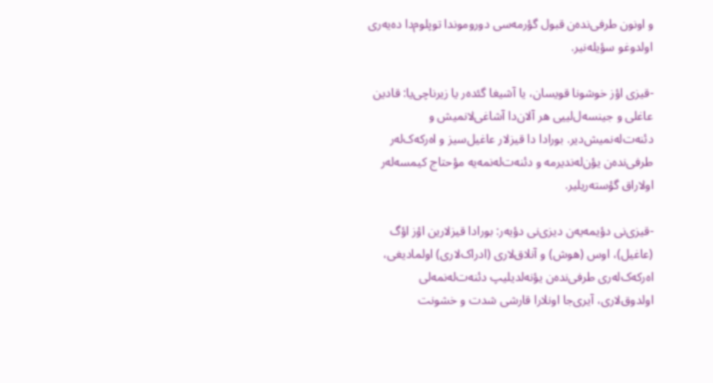و اونون طر‌فی‌نده‌ن قبول گؤرمه‌سی دوروموندا توپلوم‌دا ده‌یه‌ری اولدوغو سؤیله‌نیر.

-قیزی اؤز خوشونا قویسان، یا آشیغا گئده‌ر یا زیرناچی‌یا: قادین عاغلی و جینسه‌ل‌لییی هر آلان‌دا آشاغی‌لانمیش و دئنه‌ت‌له‌نمیش‌دیر. بورادا دا قیزلار عاغیل‌سیز و اه‌رکه‌ک‌‌له‌ر طر‌فی‌نده‌ن یؤن‌له‌ندیرمه و دئنه‌ت‌له‌نمه‌یه مؤحتاج کیمسه‌‌له‌ر اولاراق گؤسته‌ریلیر.

-قیزی‌نی دؤیمه‌یه‌ن دیزی‌نی دؤیه‌ر: بورادا قیزلارین اؤز اؤگ (عاغیل)، اوس (هوش) و آنلاق‌لاری (ادراک‌لاری) اولمادیغی، اه‌رکه‌ک‌‌له‌ری طرفی‌نده‌ن یؤنه‌لدیلیپ دئنه‌ت‌له‌نمه‌لی اولدوق‌لاری، آیری‌جا اونلارا قارشی شدت و خشونت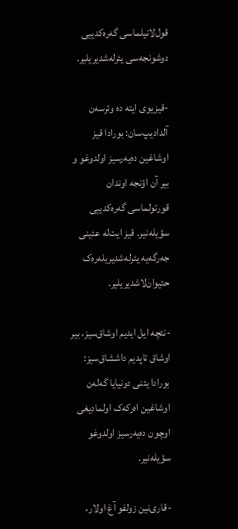قول‌لانیلماسی گه‌ره‌کدییی دوشونجه‌سی یئرله‌شدیریلیر.

-قیزیوی ایته ده وئرسه‌ن آلدادیپ‌سان: بورادا قیز اوشاغین ده‌یه‌رسیز اولدوغو و بیر آن اؤنجه اوندان قورتولماسی گه‌ره‌کدییی سؤیله‌نیر. قیز ایت‌له عئینی جه‌رگه‌یه یئرله‌شدیریله‌ره‌ک حئیوان‌لاشدیریلیر.

-نئچه ایل ایدیم اوشاق‌سیز، بیر اوشاق تاپدیم داششاق‌سیز: بورادا یئنی دونیایا گه‌له‌ن اوشاغین اه‌رکه‌ک اولمادیغی اوچون ده‌یه‌رسیز اولدوغو سؤیله‌نیر.

-قاری‌نین زولفو آغ اولار،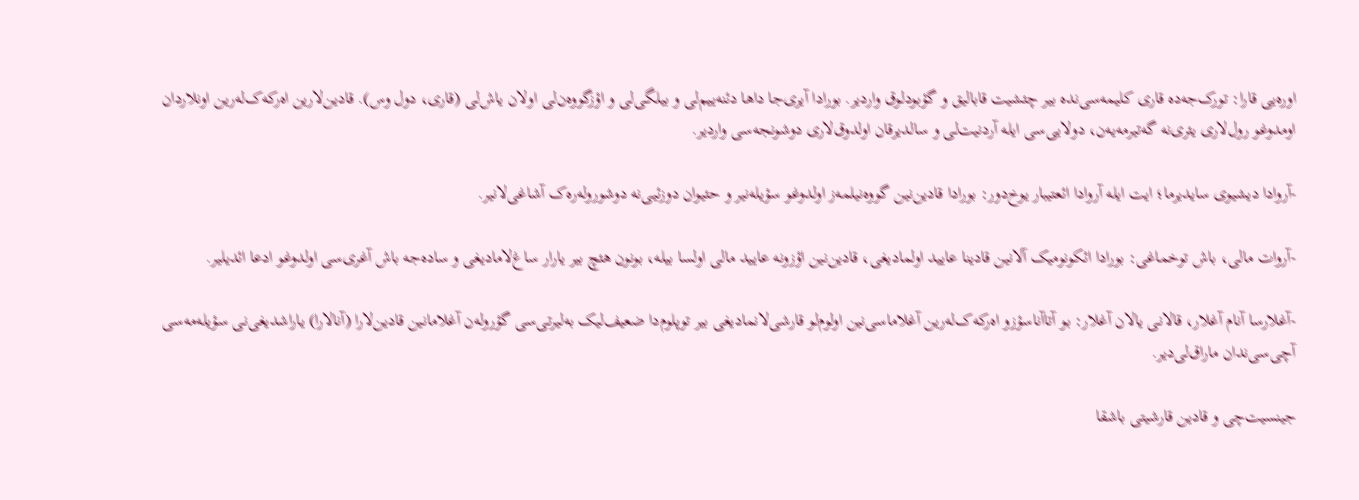اوره‌یی قارا: تورک‌جه‌ده قاری کلیمه‌سی‌نده بیر چئشیت قابالیق و گؤبودلوق واردیر. بورادا آیری‌جا داها دئنه‌ییم‌لی و بیلگی‌لی و اؤزگووه‌ن‌لی اولان یاش‌لی (قاری، دول وس). قادین‌لارین اه‌رکه‌ک‌‌له‌رین اونلاردان اومدوغو رول‌لاری یئری‌نه گه‌تیرمه‌یه‌ن، دولایی‌سی ایله آرد‌نیت‌لی و سالدیرقان اولدوق‌لاری دوشونجه‌سی واردیر.

-آروادا دیشیوی سایدیرما؛ ایت ایله آروادا ائعتیبار یوخ‌دور: بورادا قادین‌نین گووه‌نیلمه‌ز اولدوغو سؤیله‌نیر و حئیوان دوزئیی‌نه دوشورو‌له‌ره‌ک آشاغی‌لانیر.

-آروات مالی، باش توخماغی: بورادا ائکونومیک آلانین قادینا عایید اولمادیغی، قادین‌نین اؤزونه عایید مالی اولسا بیله، بونون هئچ بیر یارار ساغ‌لامادیغی و ساده‌جه باش آغری‌سی اولدوغو ادعا ائدیلیر.

-آغلارسا آنام آغلار، قالانی یالان آغلار: بو آتاآناسؤزو اه‌رکه‌ک‌‌له‌رین آغلاماسی‌نین اولوم‌لو قارشی‌لانمادیغی بیر توپلوم‌دا ضعیف‌لیک به‌لیرتی‌سی گؤروله‌ن آغلامانین قادین‌لارا (آنالارا) یاراشدیغی‌نی سؤیله‌مه‌سی آچی‌سی‌ندان ماراق‌لی‌دیر.

جینسیت‌چی و قادین قارشیتی باشقا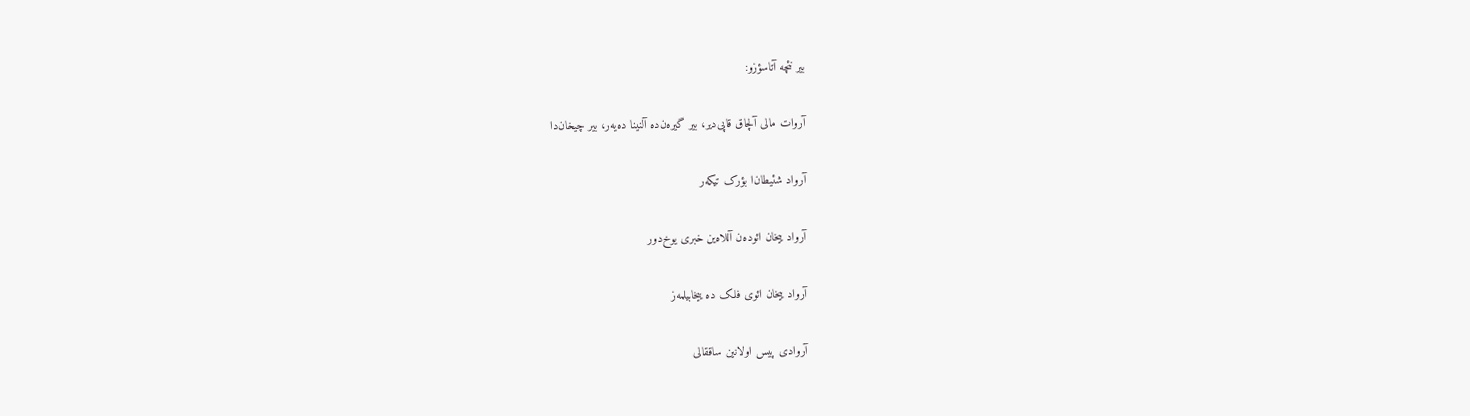بیر نئچه آتاسؤزو:

آروات مالی آلچاق قاپی‌دیر، بیر گیره‌ن‌ده آلنینا ده‌یه‌ر، بیر چیخان‌دا

آرواد شئیطان‌ا بؤرک تیکه‌ر

آرواد ییخان ائوده‌ن آللاه‌ین خبری یوخ‌دور

آرواد ییخان ائوی فلک ده ییخابیلمه‌ز

آروادی پیس اولانین ساققالی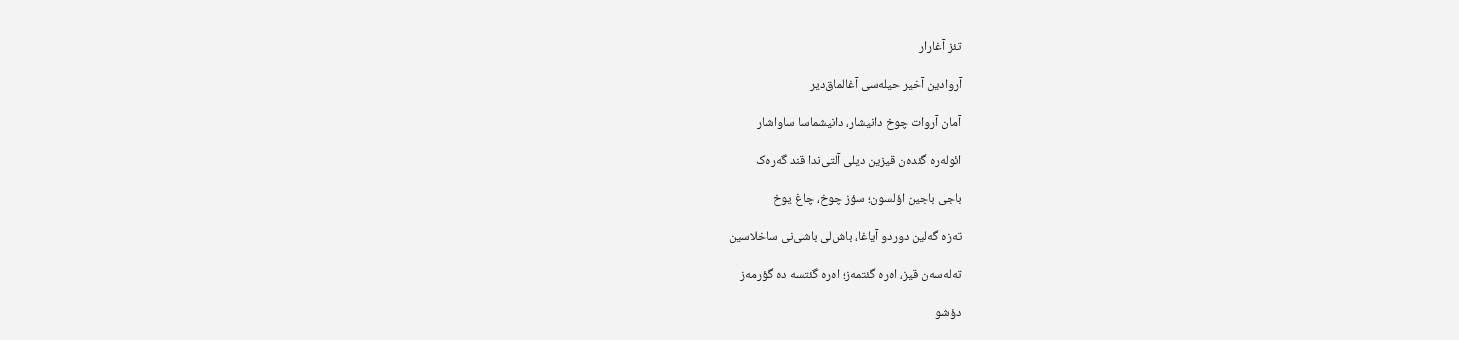تئز آغارار

آروادین آخیر حیله‌سی آغالماق‌دیر

آمان آروات چوخ دانیشار، دانیشماسا ساواشار

ائوله‌ره گئده‌ن قیزین دیلی آلتی‌ندا قند گه‌ره‌ک

باجی باجین اؤلسون؛ سؤز چوخ، چاغ یوخ

ته‌زه گه‌لین دوردو آیاغا، باش‌لی باشی‌نی ساخلاسین

ته‌له‌سه‌ن قیز، اه‌ره گئتمه‌ز؛ اه‌ره گئتسه ده گؤرمه‌ز

دؤشو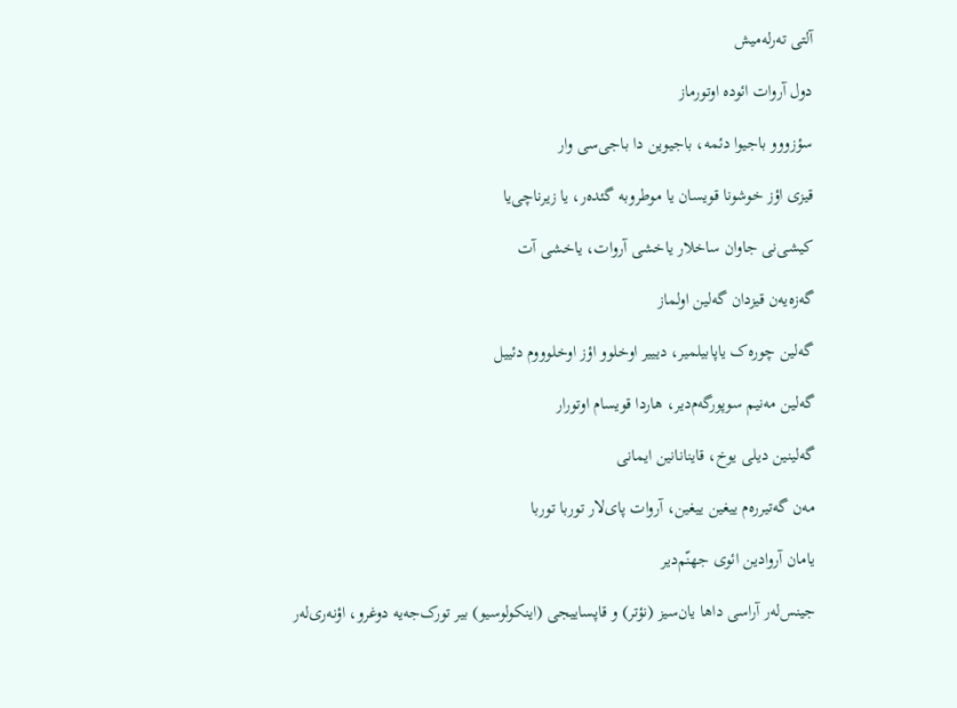آلتی ته‌رله‌میش

دول آروات ائوده اوتورماز

سؤزووو باجیوا دئمه، باجیوین دا باجی‌سی وار

قیزی اؤز خوشونا قویسان یا موطروبه گئده‌ر، یا زیرناچی‌یا

کیشی‌نی جاوان ساخلار یاخشی آروات، یاخشی آت

گه‌زه‌یه‌ن قیزدان گه‌لین اولماز

گه‌لین چوره‌ک یاپابیلمیر، دیییر اوخلوو اؤز اوخلوووم دئییل

گه‌لین مه‌نیم سوپورگه‌م‌دیر، هاردا قویسام اوتورار

گه‌لینین دیلی یوخ، قاینانانین ایمانی

مه‌ن گه‌تیرره‌م ییغین ییغین، آروات پای‌لار توربا توربا

یامان آروادین ائوی جهنّم‌دیر

جینس‌له‌ر آراسی داها یان‌سیز (نؤتر) و قاپساییجی (اینکولوسیو) بیر تورک‌جه‌یه دوغرو، اؤنه‌ری‌له‌‌ر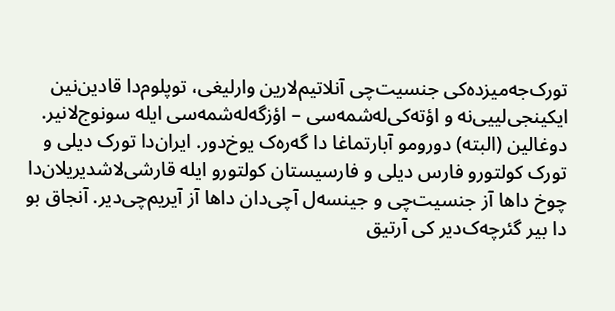تورک‌جه‌میزده‌کی جنسیت‌چی آنلاتیم‌لارین وارلیغی، توپلوم‌دا قادین‌نین ایکینجی‌لییی‌نه و اؤته‌کی‌له‌‌شمه‌سی – اؤزگه‌له‌شمه‌سی ایله سونوج‌لانیر. دوغالین (البته) دورومو آبارتماغا دا گه‌ره‌ک یوخ‌دور. ایران‌دا تورک دیلی و تورک کولتورو فارس دیلی و فارسیستان کولتورو ایله قارشی‌لاشدیریلان‌دا چوخ داها آز جنسیت‌چی و جینسه‌ل آچی‌دان داها آز آیریم‌چی‌دیر. آنجاق بو دا بیر گئرچه‌ک‌دیر کی آرتیق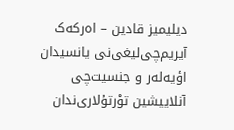دیلیمیز قادین – اه‌رکه‌ک آیریم‌چی‌لیغی‌نی یانسیدان اؤیه‌‌له‌ر و جنسیت‌چی آنلاییشین توْرتۇلاری‌ندان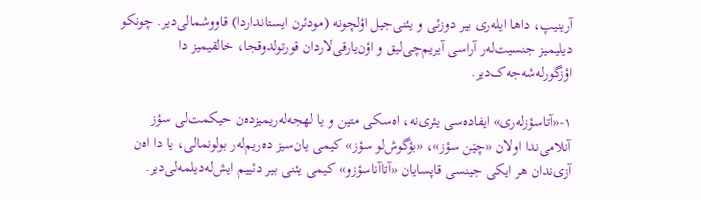آرینیپ، داها ایله‌ری بیر دوزئی و یئنی‌جیل اؤلچونه (مودئرن ایستانداردا) قاووشمالی‌دیر. چونکو دیلیمیز جنسیت‌‌له‌ر آراسی آیریم‌چی‌لیق و اؤن‌یارقی‌لاردان قورتولدوقجا، خالقیمیز دا اؤزگورله‌شه‌جه‌ک‌دیر.

١-«آتاسؤز‌له‌ری» ایفاده‌سی یئری‌نه، اه‌سکی متین و یا لهجه‌‌له‌ریمیزده‌ن حیکمت‌لی سؤز آنلامی‌ندا اولان «چێن سؤز»، «بؤگوش‌لو سؤز» کیمی یان‌سیز ده‌ریم‌له‌ر بولونمالی، یا دا اه‌ن آزی‌ندان هر ایکی جینسی قاپسایان «آتاآناسؤزو» کیمی یئنی بیر دئییم ایش‌له‌دیلمه‌لی‌دیر.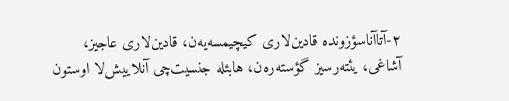٢-آتاآناسؤزونده قادین‌لاری کیچیمسه‌یه‌ن، قادین‌لاری عاجیز، آشاغی، یئته‌رسیز گؤسته‌ره‌ن، هابئله جنسیت‌چی آنلاییش‌لا اوستون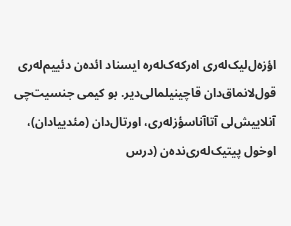اؤزه‌ل‌لیک‌‌له‌ری اه‌رکه‌ک‌‌له‌ره ایسناد ائده‌ن دئییم‌‌له‌ری قول‌لانما‌ق‌دان قاچینیلمالی‌دیر. بو کیمی جنسیت‌چی آنلاییش‌لی آتاآناسؤز‌له‌ری، اورتال‌دان (مئدییادان)، اوخول پیتیک‌له‌ری‌نده‌ن (درس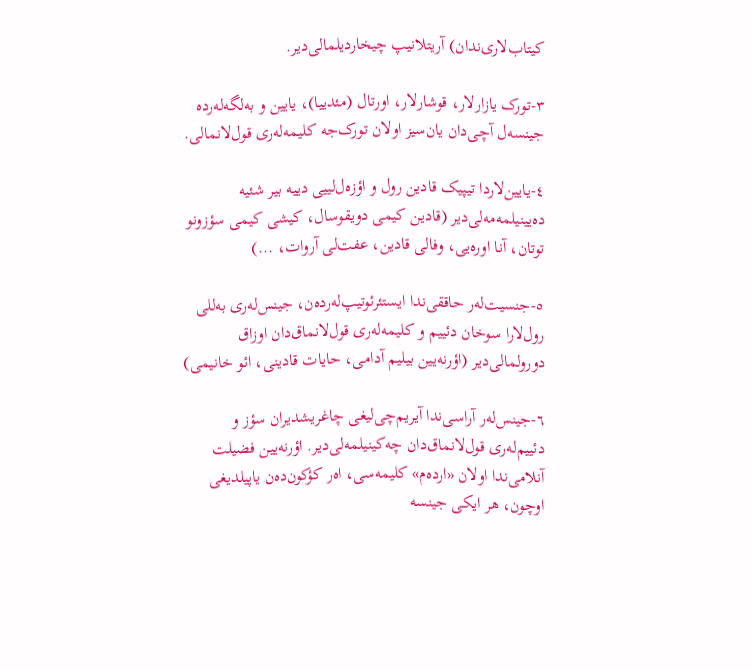کیتاب‌لاری‌ندان) آریتلانیپ چیخاردیلمالی‌دیر.

٣-تورک یازارلار، قوشارلار، اورتال (مئدییا)، یایین و به‌لگه‌‌له‌رده جینسه‌ل آچی‌دان یان‌سیز اولان تورک‌جه کلیمه‌‌له‌ری قول‌لانمالی.

٤-یایین‌لاردا تیپیک قادین رول و اؤزه‌ل‌لییی دییه بیر شئیه ده‌یینیلمه‌مه‌لی‌دیر (قادین کیمی دویقوسال، کیشی کیمی سؤزونو توتان، آنا اوره‌یی، وفالی قادین، عفت‌لی آروات، ...)

٥-جنسیت‌‌له‌ر حاققی‌ندا ایستئرئوتیپ‌له‌رده‌ن، جینس‌له‌ری به‌للی رول‌لارا سوخان دئییم و کلیمه‌‌له‌ری قول‌لانما‌ق‌دان اوزاق دورولمالی‌دیر (اؤرنه‌یین بیلیم آدامی، حایات قادینی، ائو خانیمی)

٦-جینس‌له‌ر آراسی‌ندا آیریم‌چی‌لیغی چاغریشدیران سؤز و دئییم‌‌له‌ری قول‌لانما‌ق‌دان چه‌کینیلمه‌لی‌دیر. اؤرنه‌یین فضیلت آنلامی‌ندا اولان «ارده‌م» کلیمه‌سی، اه‌ر کؤکون‌ده‌ن یاپیلدیغی اوچون، هر ایکی جینسه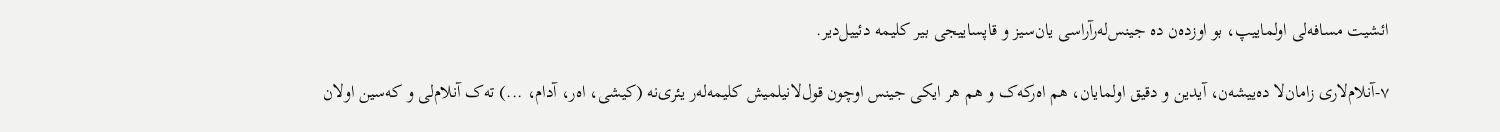ائشیت مسافه‌لی اولماییپ، بو اوزده‌ن ده جینس‌له‌رآراسی یان‌سیز و قاپساییجی بیر کلیمه دئییل‌دیر.

٧-آنلام‌لاری زامان‌لا ده‌ییشه‌ن، آیدین و دقیق اولمایان، هم اه‌رکه‌ک و هم هر ایکی جینس اوچون قول‌لانیلمیش کلیمه‌‌له‌ر یئری‌نه (کیشی، اه‌ر، آدام، ...) ته‌ک آنلام‌لی و که‌سین اولان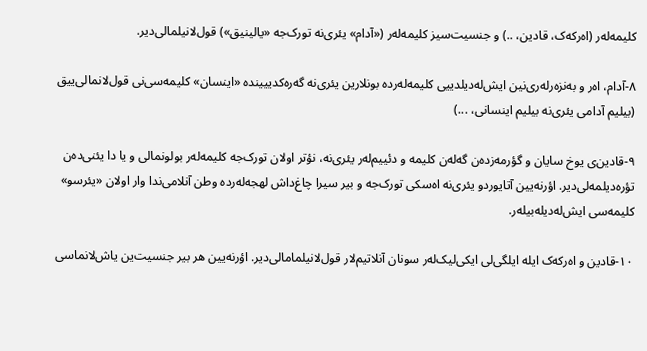کلیمه‌‌له‌ر (اه‌رکه‌ک، قادین، ..) و جنسیت‌سیز کلیمه‌‌له‌ر («آدام» یئری‌نه تورک‌جه «یالینیق») قول‌لانیلمالی‌دیر.

٨-آدام، اه‌ر و به‌نزه‌ر‌له‌ری‌نین ایش‌له‌دیلدییی کلیمه‌‌له‌رده بونلارین یئری‌نه گه‌ره‌کدییینده «اینسان» کلیمه‌سی‌نی قول‌لانمالی‌ییق (بیلیم آدامی یئری‌نه بیلیم اینسانی، ...)

٩-قادین‌ی یوخ سایان و گؤرمه‌زده‌ن گه‌له‌ن کلیمه و دئییم‌‌له‌ر یئری‌نه، نؤتر اولان تورک‌جه کلیمه‌‌له‌ر بولونمالی و یا دا یئنی‌ده‌ن تؤره‌دیلمه‌لی‌دیر. اؤرنه‌یین آتایوردو یئری‌نه اه‌سکی تورک‌جه و بیر سیرا چاغ‌داش لهجه‌‌له‌رده وطن آنلامی‌ندا وار اولان «یئرسو» کلیمه‌سی ایش‌له‌دیله‌بیله‌ر.

١٠-قادین و اه‌رکه‌ک ایله ایلگی‌لی ایکی‌لیک‌‌له‌ر سونان آنلاتیم‌لار قول‌لانیلمامالی‌دیر. اؤرنه‌یین هر بیر جنسیت‌ین یاش‌لانماسی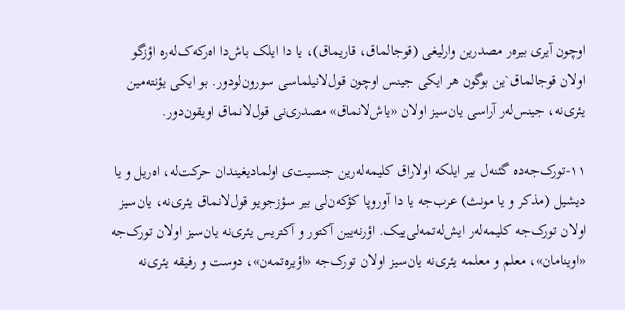اوچون آیری بیره‌ر مصدرین وارلیغی (قوجالماق، قاریماق)، یا دا ایلک باش‌دا اه‌رکه‌ک‌‌له‌ره اؤزگو اولان قوجالماق`ین بوگون هر ایکی جینس اوچون قول‌لانیلماسی سورون‌لودور. بو ایکی یؤنته‌مین یئری‌نه، جینس‌‌له‌ر آراسی یان‌سیز اولان «یاش‌لانماق» مصدری‌نی قول‌لانماق اویقون‌دور.

١١-تورک‌جه‌ده گئنه‌ل بیر ایلکه اولاراق کلیمه‌‌له‌رین جنسیت‌ی اولمادیغیندان حر‌کت‌له، اه‌ریل و یا دیشیل (مذکر و یا مونث) عرب‌جه یا دا آوروپا کؤکه‌ن‌لی بیر سؤزجویو قول‌لانماق یئری‌نه، یان‌سیز اولان تورک‌جه کلیمه‌‌له‌ر ایش‌له‌تمه‌لی‌ییک. اؤرنه‌یین آکتور و آکتریس یئری‌نه یان‌سیز اولان تورک‌جه «اوینامان»، معلم و معلمه یئری‌نه یان‌سیز اولان تورک‌جه «اؤیره‌تمه‌ن»، دوست و رفیقه یئری‌نه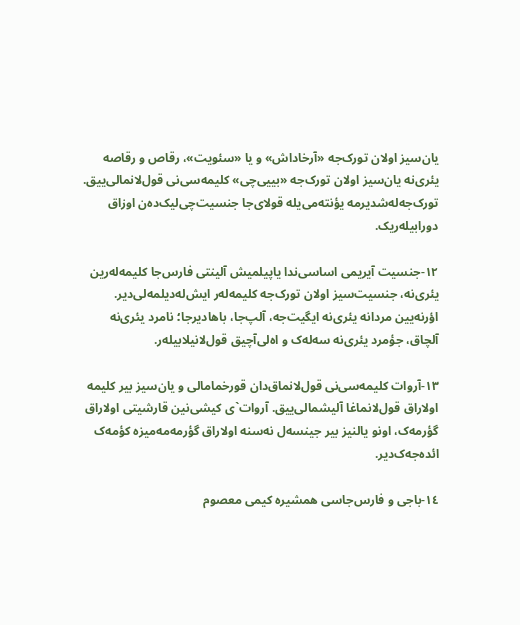یان‌سیز اولان تورک‌جه «آرخاداش» و یا «سئویت»، رقاص و رقاصه یئری‌نه یان‌سیز اولان تورک‌جه «بییی‌چی» کلیمه‌سی‌نی قول‌لانمالی‌ییق. تورک‌جه‌له‌شدیرمه یؤنته‌می‌یله قولای‌جا جنسیت‌‌چی‌لیک‌ده‌ن اوزاق دورابیله‌ریک.

١٢-جنسیت‌ آیریمی اساسی‌ندا یاپیلمیش آلینتی فارس‌جا کلیمه‌‌له‌رین یئری‌نه، جنسیت‌سیز اولان تورک‌جه کلیمه‌‌له‌ر ایش‌له‌دیلمه‌لی‌دیر. اؤرنه‌یین مردانه یئری‌نه ایگیت‌جه، آلپ‌جا، باهادیرجا؛ نامرد یئری‌نه آلچاق، جؤمرد یئری‌نه سه‌له‌ک و اه‌لی‌آچیق قول‌لانیلابیله‌ر.

١٣-آروات کلیمه‌سی‌نی قول‌لانما‌ق‌دان قورخمامالی‌ و یان‌سیز بیر کلیمه اولاراق قول‌لانماغا آلیشمالی‌ییق. آروات`ی کیشی‌نین قارشیتی اولاراق گؤرمه‌ک، اونو یالنیز بیر جینسه‌ل نه‌سنه اولاراق گؤرمه‌مه‌میزه کؤمه‌ک ائده‌جه‌ک‌دیر.

١٤-باجی و فارس‌جاسی همشیره کیمی معصوم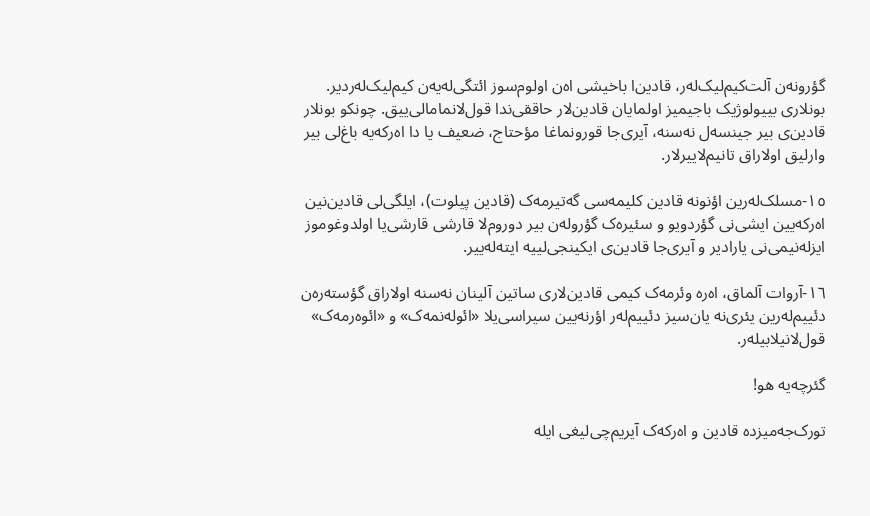گؤرونه‌ن آلت‌کیم‌لیک‌‌له‌ر، قادین‌ا باخیشی اه‌ن اولوم‌سوز ائتگی‌له‌‌یه‌ن کیم‌لیک‌‌له‌ردیر. بونلاری بییولوژیک باجیمیز اولمایان قادین‌لار حاققی‌ندا قول‌لانمامالی‌ییق. چونکو بونلار قادین‌ی بیر جینسه‌ل نه‌سنه، آیری‌جا قورونماغا مؤحتاج، ضعیف یا دا اه‌رکه‌یه باغ‌لی بیر وارلیق اولاراق تانیم‌لاییرلار.

١٥-مسلک‌‌له‌رین اؤنونه قادین کلیمه‌سی گه‌تیرمه‌ک (قادین پیلوت)، ایلگی‌لی قادین‌نین اه‌رکه‌یین ایشی‌نی گؤردویو و سئیره‌ک گؤروله‌ن بیر دوروم‌لا قارشی قارشی‌یا اولدوغوموز ایزله‌نیمی‌نی یارادیر و آیری‌جا قادین‌ی ایکینجی‌لییه ایته‌له‌ییر.

١٦-آروات آلماق، اه‌ره وئرمه‌ک کیمی قادین‌لاری ساتین آلینان نه‌سنه اولاراق گؤسته‌ره‌ن دئییم‌‌له‌رین یئری‌نه یان‌سیز دئییم‌‌له‌ر اؤرنه‌یین سیراسی‌یلا «ائوله‌نمه‌ک» و «ائوه‌رمه‌ک» قول‌لانیلابیله‌ر.

گئرچه‌یه هو!

تورک‌جه‌میزده قادین و اه‌رکه‌ک آیریم‌چی‌لیغی ایله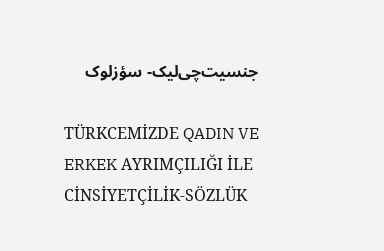جنسیت‌‌چی‌لیک- سؤزلوک

TÜRKCEMİZDE QADIN VE ERKEK AYRIMÇILIĞI İLE CİNSİYETÇİLİK-SÖZLÜK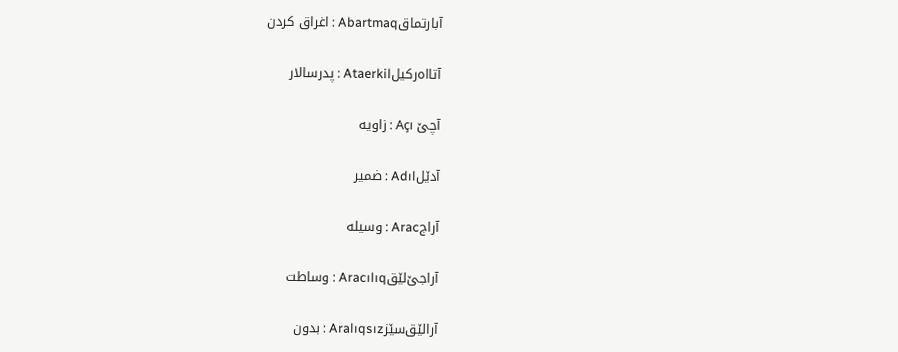آبارتماقAbartmaq : اغراق کردن

آتااه‌رکیلAtaerkil : پدرسالار

آچێ Açı : زاویه

آدێلAdıl : ضمیر

آراجArac : وسیله

آراجێ‌لێقAracılıq : وساطت

آرالێق‌سێزAralıqsız : بدون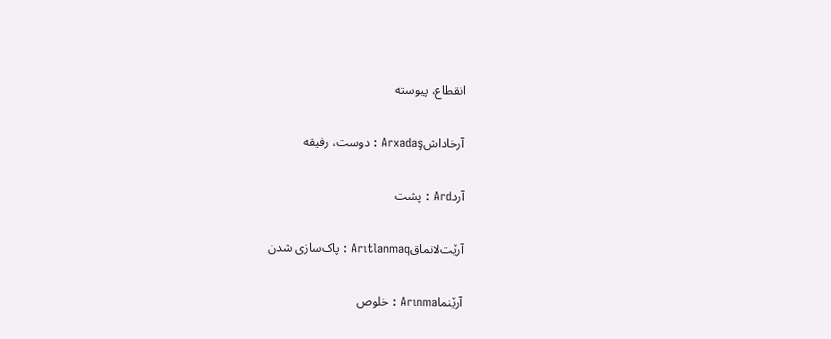انقطاع، پیوسته

آرخاداشArxadaş : دوست، رفیقه

آردArd : پشت

آرێت‌لانماقArıtlanmaq : پاک‌سازی شدن

آرێنماArınma : خلوص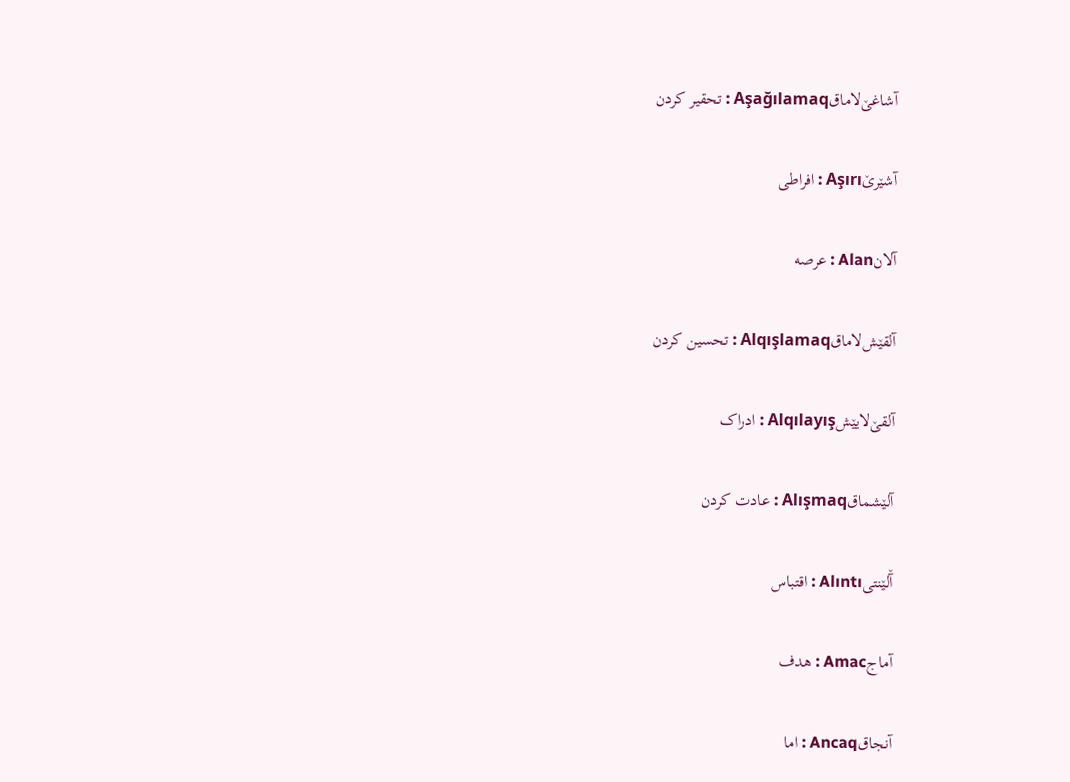آشاغێ‌لاماقAşağılamaq : تحقیر کردن

آشێرێAşırı : افراطی

آلانAlan : عرصه

آلقێش‌لاماقAlqışlamaq : تحسین کردن

آلقێ‌لایێشAlqılayış : ادراک

آلێشماقAlışmaq : عادت کردن

آٚلێنتیAlıntı : اقتباس

آماجAmac : هدف

آنجاقAncaq : اما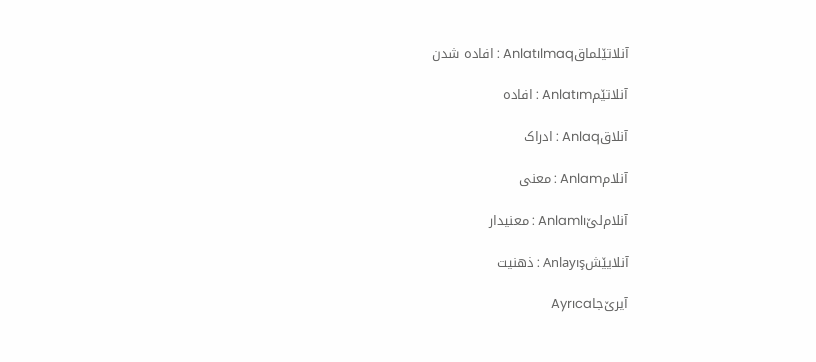آنلاتێلماقAnlatılmaq : افاده شدن

آنلاتێمAnlatım : افاده

آنلاقAnlaq : ادراک

آنلامAnlam : معنی

آنلام‌لێAnlamlı : معنیدار

آنلایێشAnlayış : ذهنیت

آیرێ‌جاAyrıca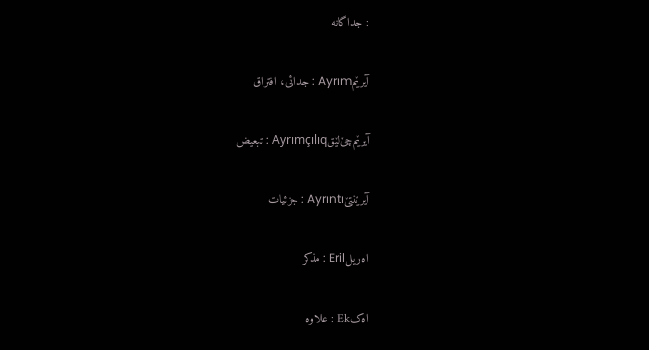: جداگانه

آیرێمAyrım : جدائی، افتراق

آیرێم‌چێ‌لێقAyrımçılıq : تبعیض

آیرێنتێAyrıntı : جزئیات

اه‌ریلEril : مذکر

اه‌کEk : علاوه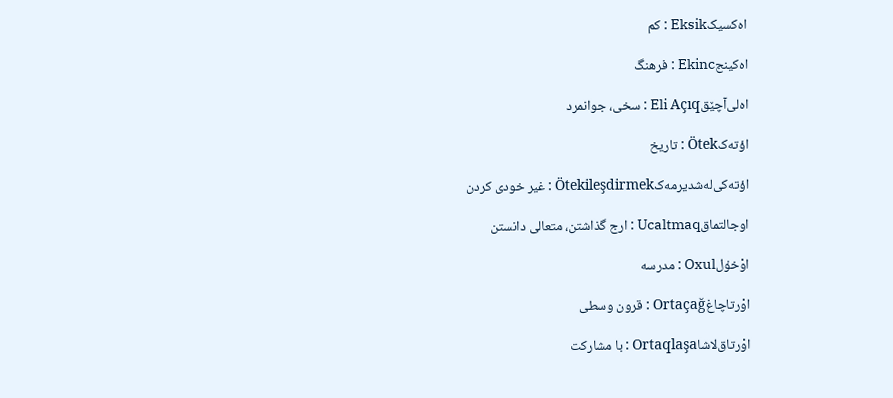اه‌کسیکEksik : کم

اه‌کینجEkinc : فرهنگ

اه‌لی‌آچێقEli Açıq : سخی، جوانمرد

اؤته‌کÖtek : تاریخ

اؤته‌کی‌له‌شدیرمه‌کÖtekileşdirmek : غیر خودی کردن

اوجالتماقUcaltmaq : ارج گذاشتن، متعالی دانستن

اوْخۇلOxul : مدرسه

اوْرتاچاغOrtaçağ : قرون وسطی

اوْرتاق‌لاشاOrtaqlaşa : با مشارکت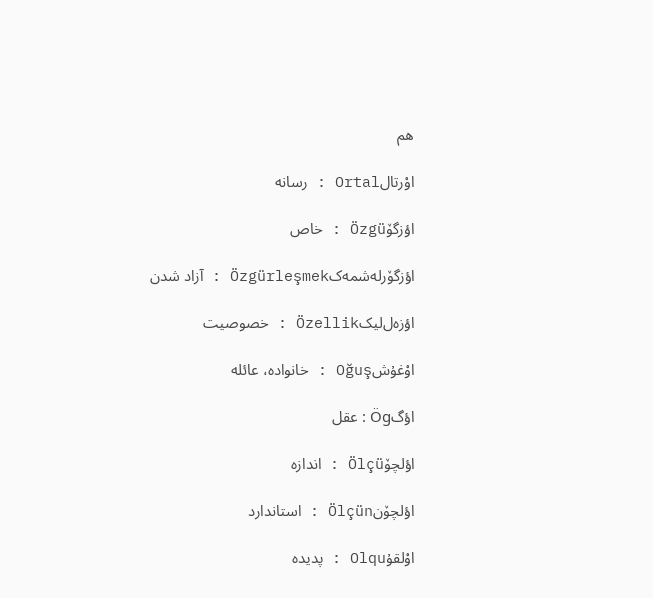هم

اوْرتالOrtal : رسانه

اؤزگۆÖzgü : خاص

اؤزگۆرله‌شمه‌کÖzgürleşmek : آزاد شدن

اؤزه‌ل‌لیکÖzellik : خصوصیت

اوْغۇشOğuş : خانواده، عائله

اؤگÖg : عقل

اؤلچۆÖlçü : اندازه

اؤلچۆنÖlçün : استاندارد

اوْلقۇOlqu : پدیده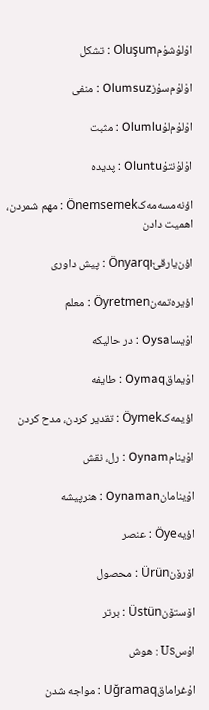اوْلۇشۇمOluşum : تشکل

اوْلۇم‌سۇزOlumsuz : منفی

اوْلۇم‌لۇOlumlu : مثبت

اوْلۇنتۇOluntu : پدیده

اؤنه‌مسه‌مه‌کÖnemsemek : مهم شمردن، اهمیت دادن

اؤن‌یارقێÖnyarqı : پیش داوری

اؤیره‌تمه‌نÖyretmen : معلم

اوْیساOysa : در حالیکه

اوْیماقOymaq : طایفه

اؤیمه‌کÖymek : تقدیر کردن، مدح کردن

اوْینامOynam : رل، نقش

اوْینامانOynaman : هنرپیشه

اؤیهÖye : عنصر

اۆرۆنÜrün : محصول

اۆستۆنÜstün : برتر

اۇسUs : هوش

اۇغراماقUğramaq : مواجه شدن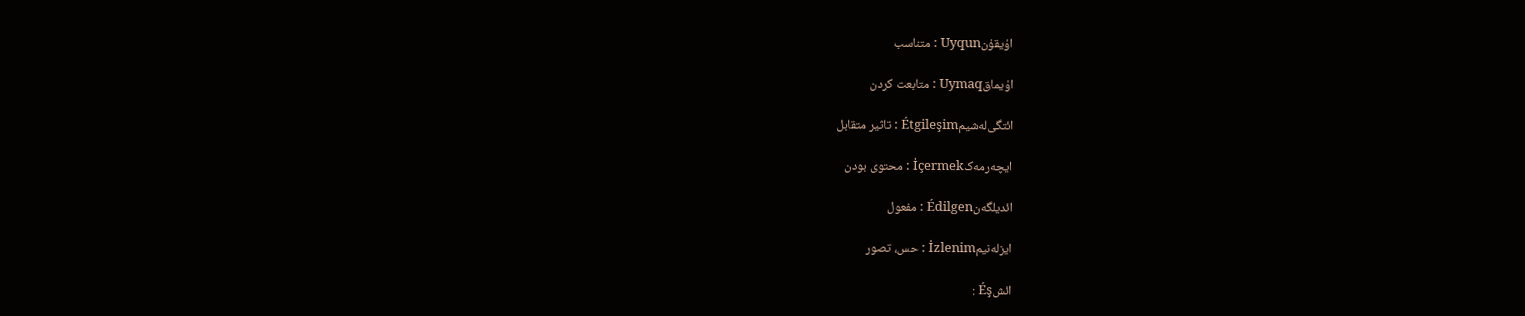اۇیقۇنUyqun : متناسب

اۇیماقUymaq : متابعت کردن

ائتگی‌له‌شیمÉtgileşim : تاثیر متقابل

ایچه‌رمه‌کİçermek : محتوی بودن

ائدیلگه‌نÉdilgen : مفعول

ایزله‌نیمİzlenim : حس، تصور

ائشÉş :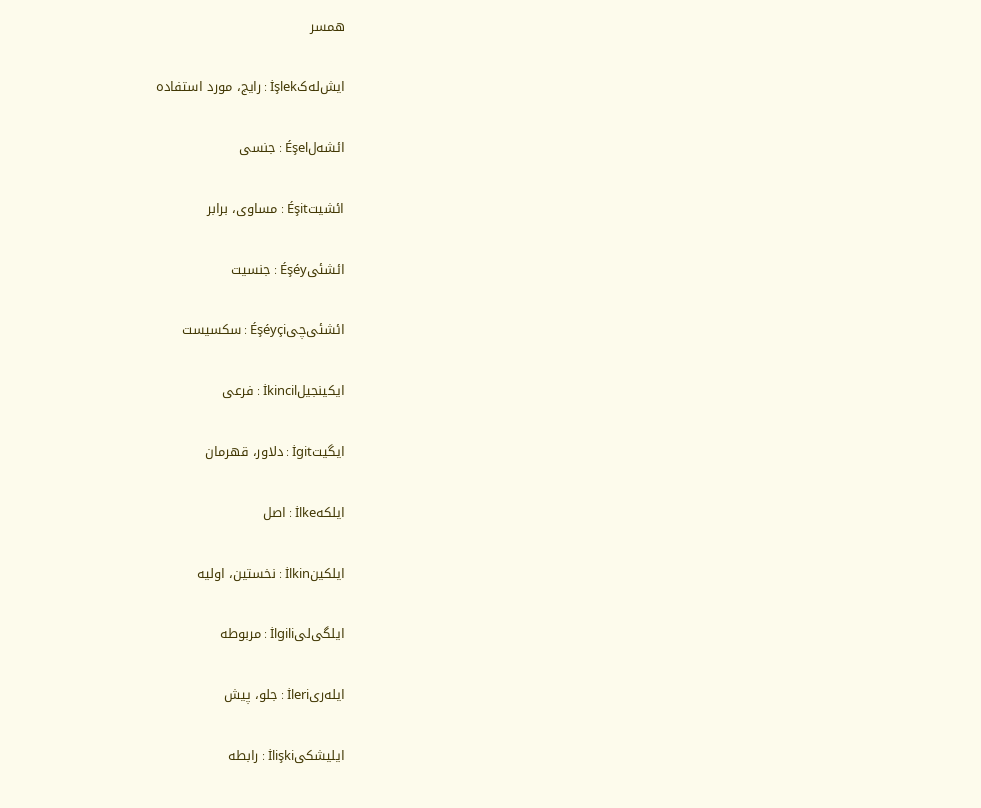همسر

ایش‌له‌کİşlek : رایج، مورد استفاده

ائشه‌لÉşel : جنسی

ائشیتÉşit : مساوی، برابر

ائشئیÉşéy : جنسیت‌

ائشئی‌چیÉşéyçi : سکسیست

ایکینجیلİkincil : فرعی

ایگیتİgit : دلاور، قهرمان

ایلکهİlke : اصل

ایلکینİlkin : نخستین، اولیه

ایلگی‌لیİlgili : مربوطه

ایله‌‌ریİleri : جلو، پیش

ایلیشکیİlişki : رابطه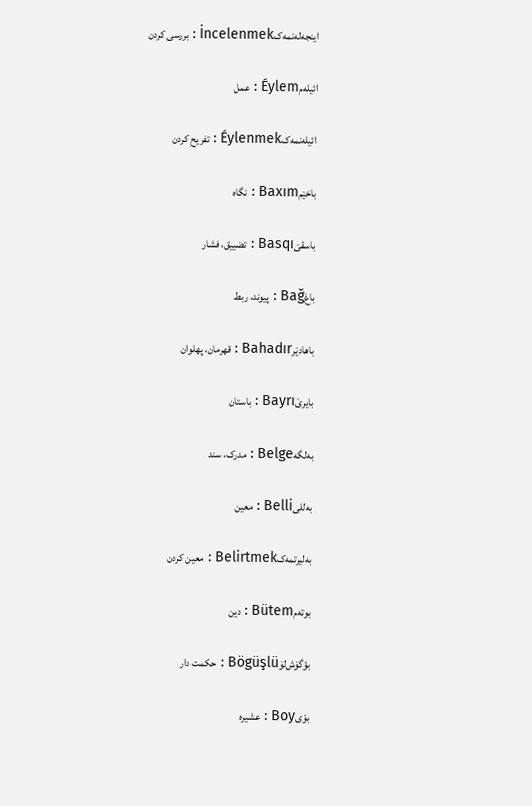اینجه‌له‌نمه‌کİncelenmek : بررسی کردن

ائیله‌مÉylem : عمل

ائیله‌نمه‌کÉylenmek : تفریح کردن

باخێمBaxım : نگاه

باسقێBasqı : تضییق، فشار

باغBağ : پیوند، ربط

باهادێرBahadır : قهرمان، پهلوان

بایرێBayrı : باستان

به‌لگهBelge : مدرک، سند

به‌للیBelli : معین

به‌لیرتمه‌کBelirtmek : معین کردن

بوته‌مBütem : دین

بؤگۆش‌لۆBögüşlü : حکمت دار

بوْیBoy : عشیره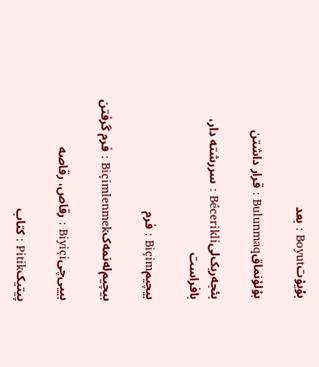بوْیۇتBoyut : بعد

بۇلۇنماقBulunmaq : قرار داشتن

بئجه‌ریک‌لیBécerikli : سررشته دار، بافراست

بیچیمBiçim : فرم

بیچیم‌له‌نمه‌کBiçimlenmek : فرم گرفتن

بییی‌چیBiyiçi : رقاص، رقاصه

پیتیکPitik : کتاب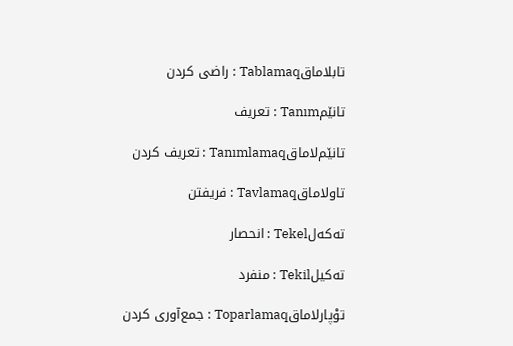تابلاماقTablamaq : راضی کردن

تانێمTanım : تعریف

تانێم‌لاماقTanımlamaq : تعریف کردن

تاولاماقTavlamaq : فریفتن

ته‌که‌لTekel : انحصار

ته‌کیلTekil : منفرد

توْپارلاماقToparlamaq : جمع‌آوری کردن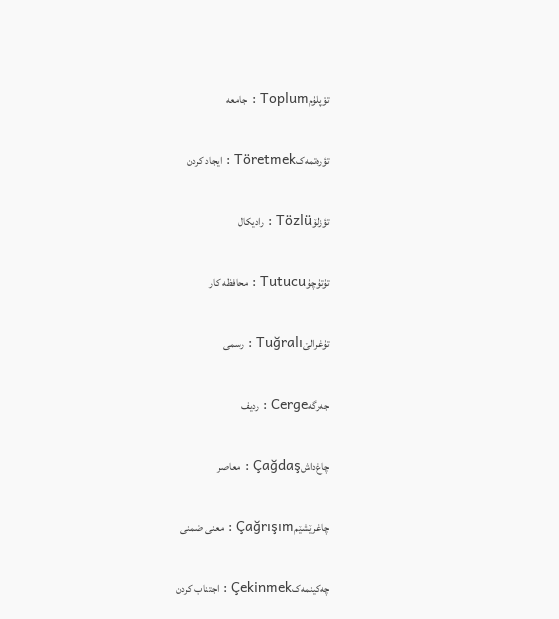توْپلۇمToplum : جامعه

تؤره‌تمه‌کTöretmek : ایجاد کردن

تؤزلۆTözlü : رادیکال

تۇتۇچۇTutucu : محافظه کار

تۇغرالێTuğralı : رسمی

جه‌رگهCerge : ردیف

چاغ‌داشÇağdaş : معاصر

چاغرێشێمÇağrışım : معنی ضمنی

چه‌کینمه‌کÇekinmek : اجتناب کردن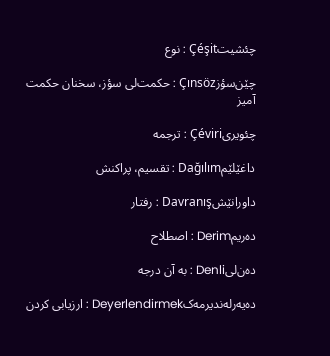چئشیتÇéşit : نوع

چێن‌سؤزÇınsöz : حکمت‌لی سؤز، سخنان حکمت آمیز

چئویریÇéviri : ترجمه

داغێلێمDağılım : تقسیم، پراکنش

داورانێشDavranış : رفتار

ده‌ریمDerim : اصطلاح

ده‌ن‌لیDenli : به آن درجه

ده‌یه‌رله‌ندیرمه‌کDeyerlendirmek : ارزیابی کردن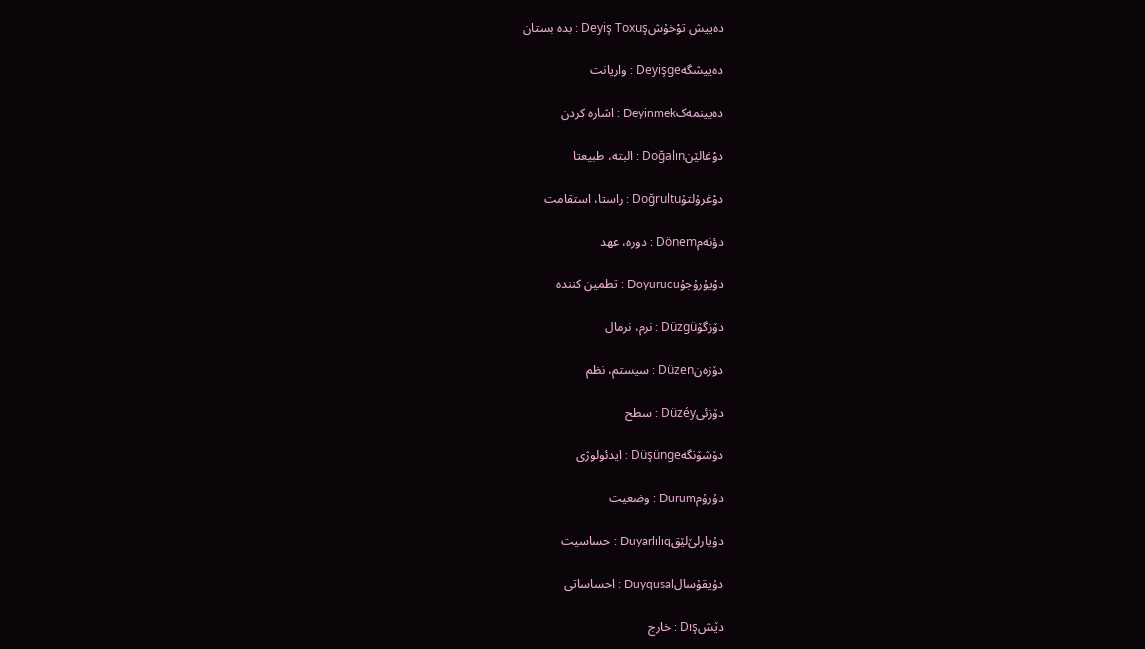ده‌ییش توْخۇشDeyiş Toxuş : بده بستان

ده‌ییشگهDeyişge : واریانت

ده‌یینمه‌کDeyinmek : اشاره کردن

دوْغالێنDoğalın : البته، طبیعتا

دوْغرۇلتۇDoğrultu : راستا، استقامت

دؤنه‌مDönem : دوره، عهد

دوْیۇرۇجۇDoyurucu : تطمین کننده

دۆزگۆDüzgü : نرم، نرمال

دۆزه‌نDüzen : سیستم، نظم

دۆزئیDüzéy : سطح

دۆشۆنگهDüşünge : ایدئولوژی

دۇرۇمDurum : وضعیت

دۇیارلێ‌لێقDuyarlılıq : حساسیت

دۇیقۇسالDuyqusal : احساساتی

دێشDış : خارج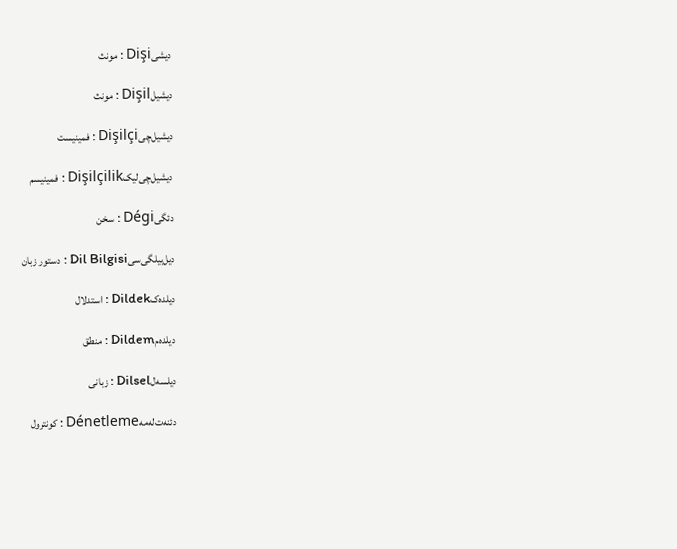دیشیDişi : مونث

دیشیلDişil : مونث

دیشیل‌چیDişilçi : فمینیست

دیشیل‌چی‌لیکDişilçilik : فمینیسم

دئگیDégi : سخن

دیل‌بیلگی‌سیDil Bilgisi : دستور زبان

دیلده‌کDildek : استدلال

دیلده‌مDildem : منطق

دیلسه‌لDilsel : زبانی

دئنه‌ت‌له‌مهDénetleme : کونترول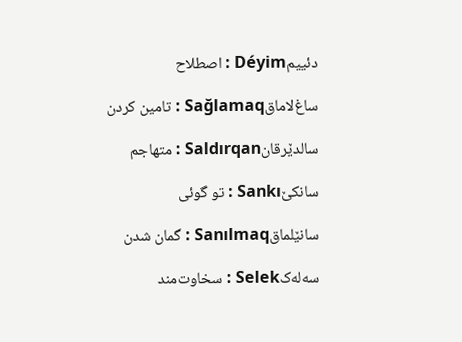دئییمDéyim : اصطلاح

ساغ‌لاماقSağlamaq : تامین کردن

سالدێرقانSaldırqan : متهاجم

سانکێSankı : تو گوئی

سانێلماقSanılmaq : گمان شدن

سه‌له‌کSelek : سخاوت‌مند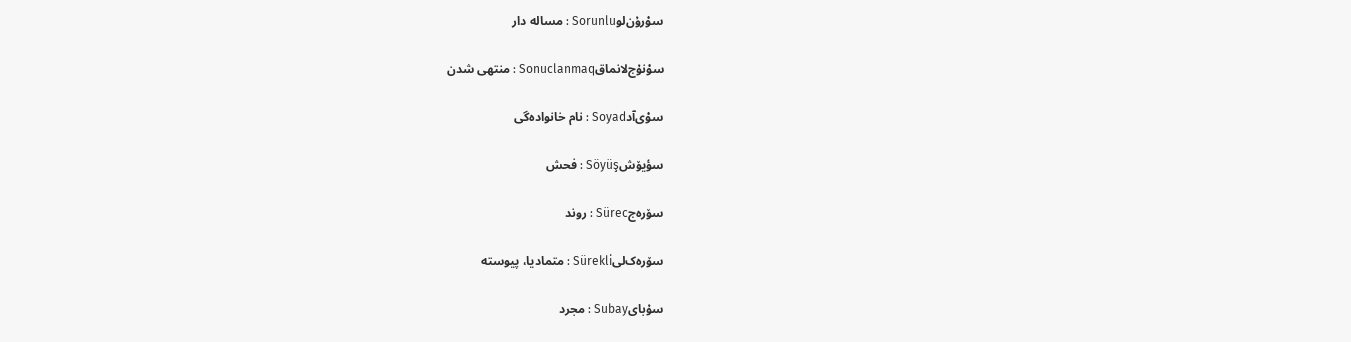سوْرۇن‌لوSorunlu : مساله دار

سوْنۇج‌لانماقSonuclanmaq : منتهی شدن

سوْی‌آدSoyad : نام خانواده‌گی

سؤیۆشSöyüş : فحش

سۆره‌جSürec : روند

سۆره‌ک‌لیSürekli : متمادیا، پیوسته

سۇبایSubay : مجرد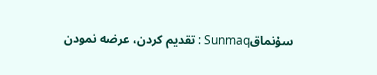سۇنماقSunmaq : تقدیم کردن، عرضه نمودن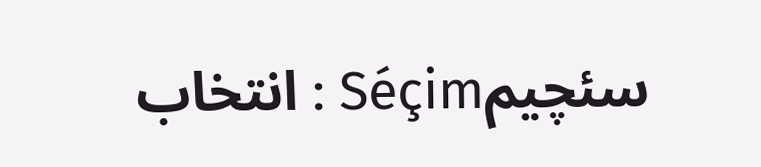سئچیمSéçim : انتخاب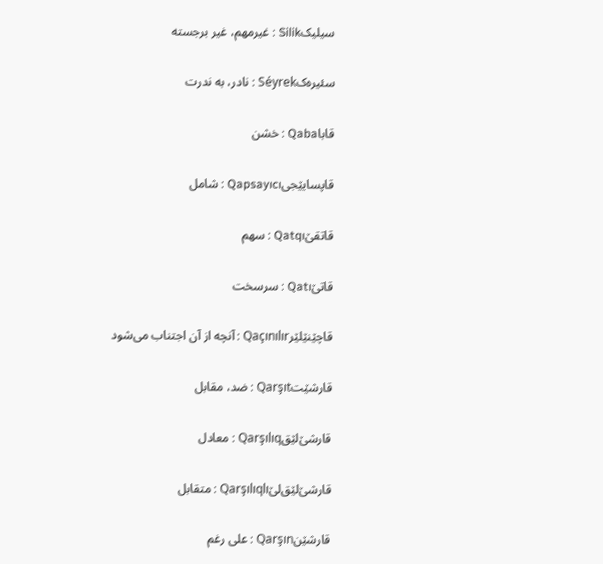سیلیکSilik : غیرمهم، غیر برجسته

سئیره‌کSéyrek : نادر، به ندرت

قاباQaba : خشن

قاپسایێجیQapsayıcı : شامل

قاتقێQatqı : سهم

قاتێQatı : سرسخت

قاچێنێلێرQaçınılır : آنچه از آن اجتناب می‌شود

قارشێتQarşıt : ضد، مقابل

قارشێ‌لێقQarşılıq : معادل

قارشێ‌لێق‌لێQarşılıqlı : متقابل

قارشێنQarşın : علی رغم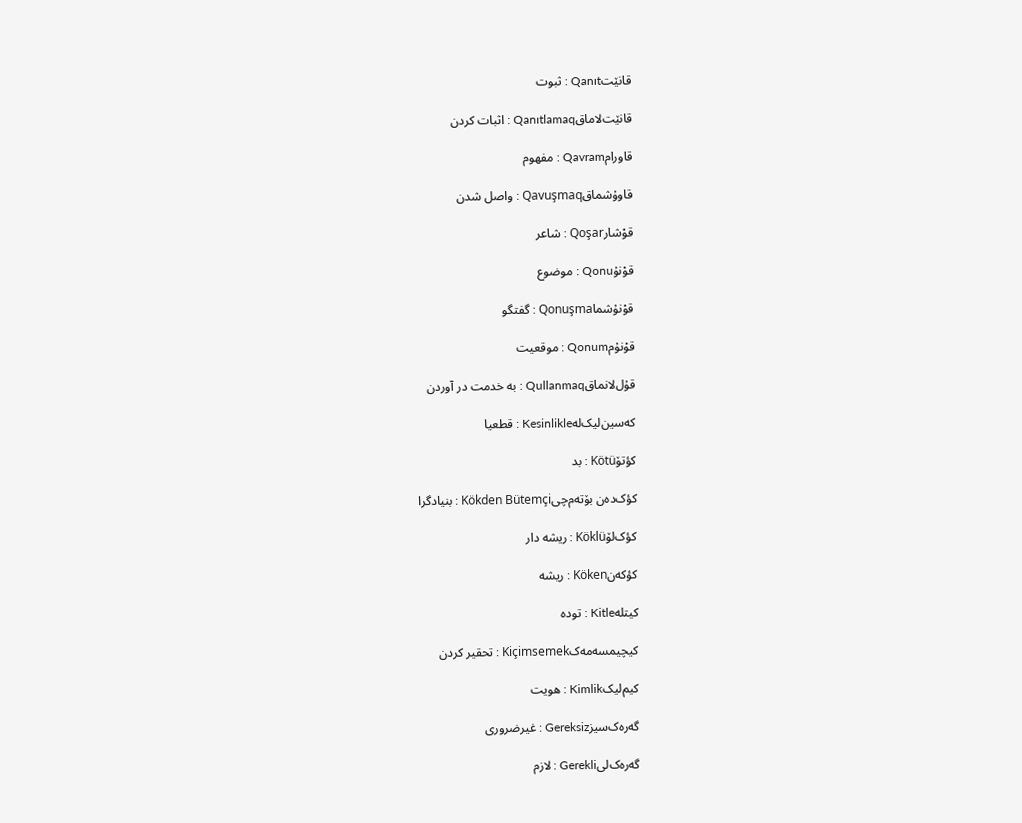قانێتQanıt : ثبوت

قانێت‌لاماقQanıtlamaq : اثبات کردن

قاورامQavram : مفهوم

قاوۇشماقQavuşmaq : واصل شدن

قوْشارQoşar : شاعر

قوْنۇQonu : موضوع

قوْنۇشماQonuşma : گفتگو

قوْنۇمQonum : موقعیت

قۇل‌لانماقQullanmaq : به خدمت در آوردن

که‌سین‌لیک‌لهKesinlikle : قطعیا

کؤتۆKötü : بد

کؤک‌ده‌ن بۆته‌م‌چیKökden Bütemçi : بنیادگرا

کؤک‌لۆKöklü : ریشه دار

کؤکه‌نKöken : ریشه

کیتلهKitle : توده

کیچیمسه‌مه‌کKiçimsemek : تحقیر کردن

کیم‌لیکKimlik : هویت

گه‌ره‌ک‌سیزGereksiz : غیرضروری

گه‌ره‌ک‌لیGerekli : لازم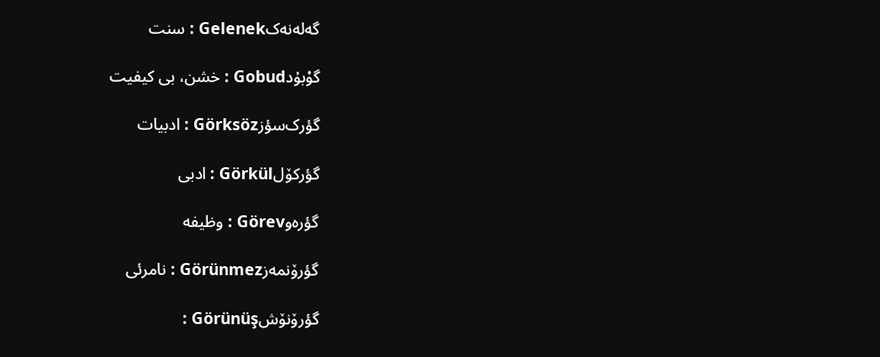گه‌له‌نه‌کGelenek : سنت

گوْبۇدGobud : خشن، بی کیفیت

گؤرک‌سؤزGörksöz : ادبیات

گؤرکۆلGörkül : ادبی

گؤره‌وGörev : وظیفه

گؤرۆنمه‌زGörünmez : نامرئی

گؤرۆنۆشGörünüş :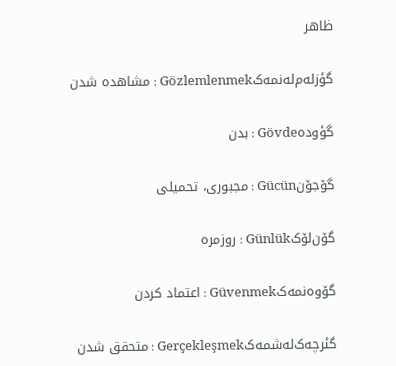ظاهر

گؤزله‌م‌له‌نمه‌کGözlemlenmek : مشاهده شدن

گؤودهGövde : بدن

گۆجۆنGücün : مجبوری، تحمیلی

گۆن‌لۆکGünlük : روزمره

گۆوه‌نمه‌کGüvenmek : اعتماد کردن

گئرچه‌ک‌له‌شمه‌کGerçekleşmek : متحقق شدن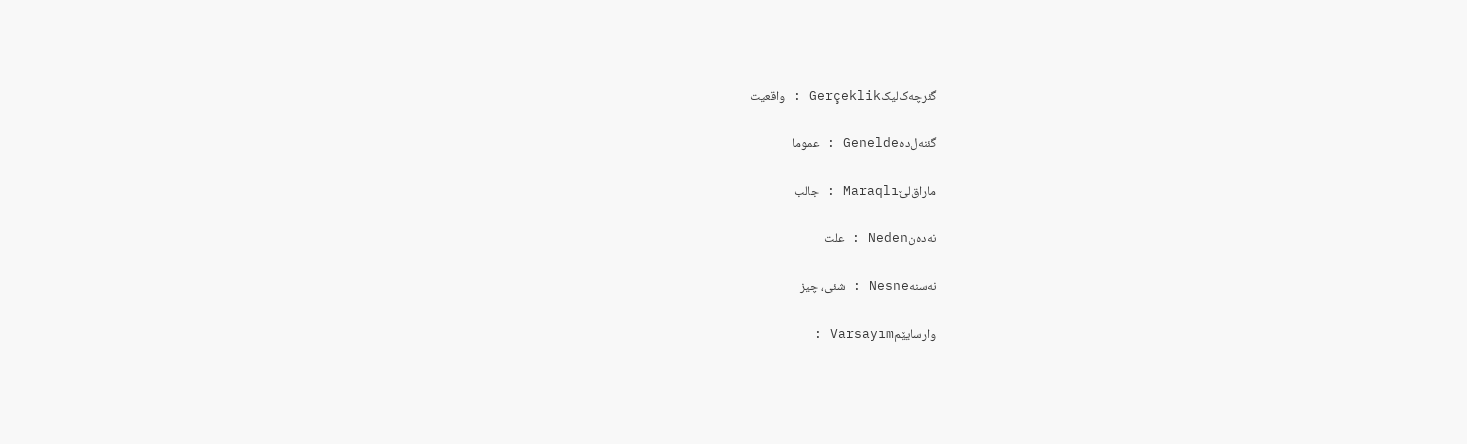گئرچه‌ک‌لیکGerçeklik : واقعیت

گئنه‌ل‌دهGenelde : عموما

ماراق‌لێMaraqlı : جالب

نه‌ده‌نNeden : علت

نه‌سنهNesne : شئی، چیز

وارسایێمVarsayım :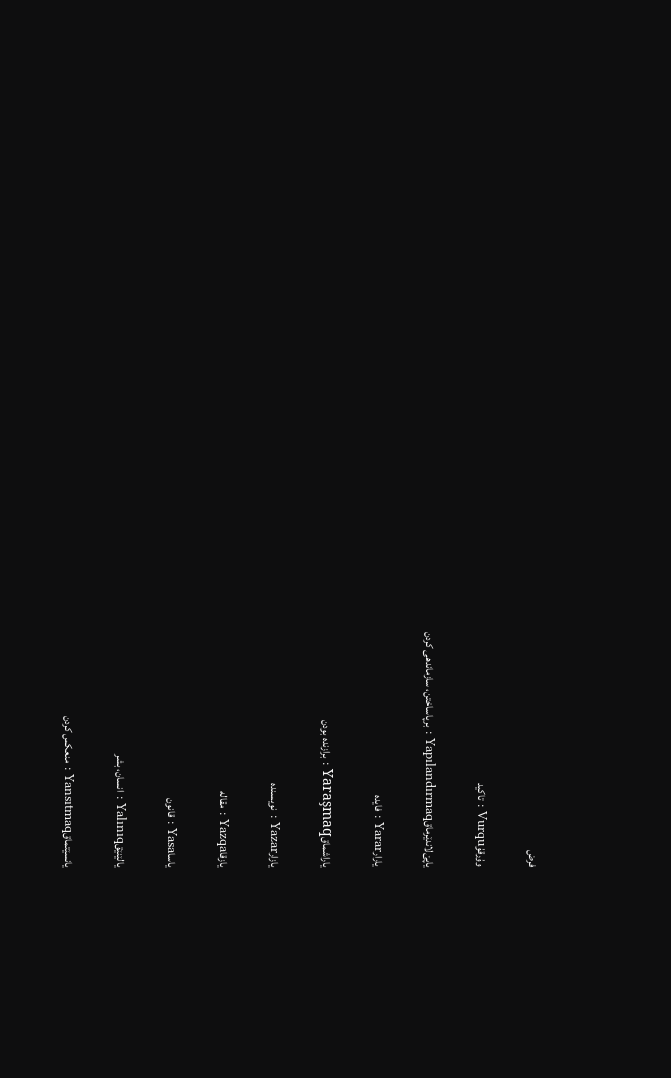فرض

وۇرقۇVurqu : تاکید

یاپێ‌لاندێرماقYapılandırmaq : برپاساختن، سازماندهی کردن

یارارYarar : فایده

یاراشماقYaraşmaq : برازنده بودن

یازارYazar : نویسنده

یازقاYazqa : مقاله

یاساYasa : قانون

یالێنێقYalınıq : انسان، بشر

یانسێتماقYansıtmaq : منعکس کردن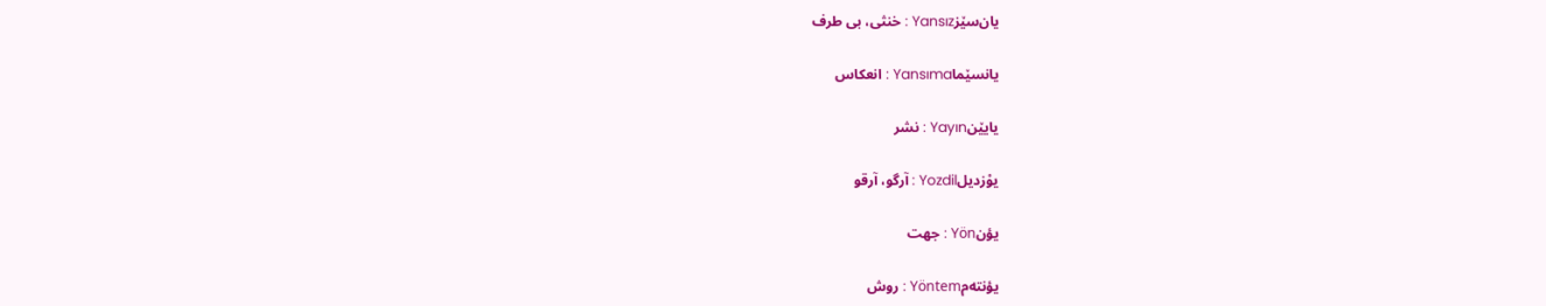یان‌سێزYansız : خنثی، بی طرف

یانسێماYansıma : انعکاس

یایێنYayın : نشر

یوْزدیلYozdil : آرگو، آرقو

یؤنYön : جهت

یؤنته‌مYöntem : روش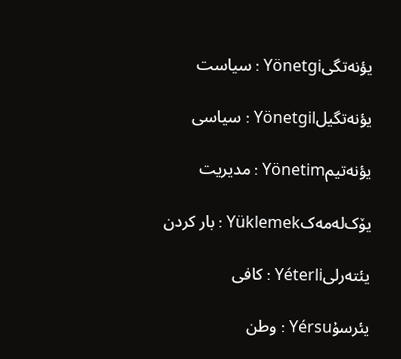یؤنه‌تگیYönetgi : سیاست

یؤنه‌تگیلYönetgil : سیاسی

یؤنه‌تیمYönetim : مدیریت

یۆک‌له‌مه‌کYüklemek : بار کردن

یئته‌رلیYéterli : کافی

یئرسۇYérsu : وطن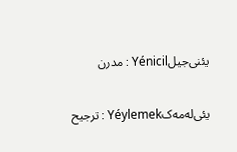یئنی‌جیلYénicil : مدرن

یئی‌له‌مه‌کYéylemek : ترجیح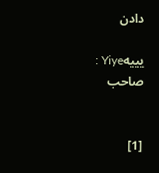دادن

یییهYiye : صاحب


[1]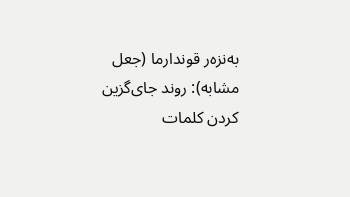به‌نزه‌ر قوندارما (جعل مشابه): روند جای‌گزین کردن کلمات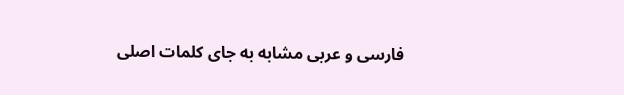فارسی و عربی مشابه‌ به ‌جای کلمات اصلی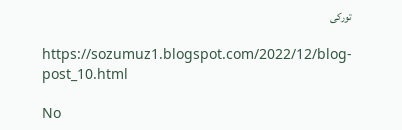تورکی

https://sozumuz1.blogspot.com/2022/12/blog-post_10.html

No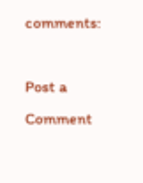comments:

Post a Comment